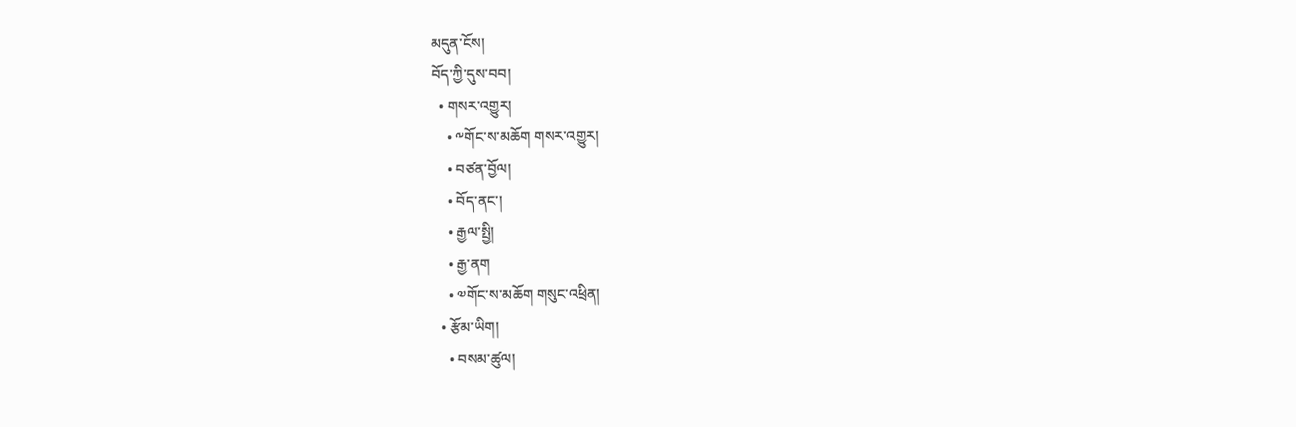མདུན་ངོས།
བོད་ཀྱི་དུས་བབ།
  • གསར་འགྱུར།
    • ༸གོང་ས་མཆོག གསར་འགྱུར།
    • བཙན་བྱོལ།
    • བོད་ནང་།
    • རྒྱལ་སྤྱི།
    • རྒྱ་ནག
    • ༧གོང་ས་མཆོག གསུང་འཕྲིན།
  • རྩོམ་ཡིག།
    • བསམ་ཚུལ།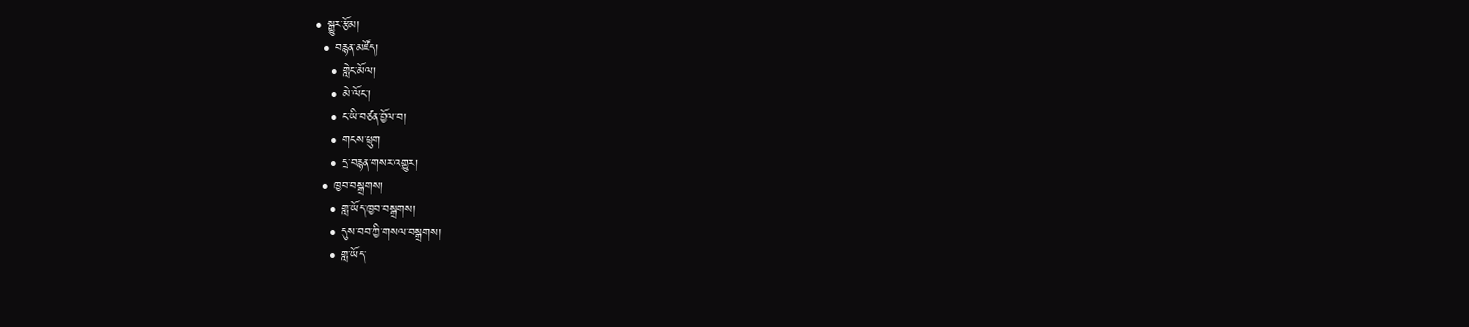• སྒྱུར་རྩོམ།
  • བརྙན་མཛོད།
    • གླེང་མོལ།
    • མེ་ལོང་།
    • ང་ཡི་བཙན་བྱོལ་བ།
    • གངས་ཕྲུག
    • དྲ་བརྙན་གསར་འགྱུར།
  • ཁྱབ་བསྒྲགས།
    • གླ་ཡོད་ཁྱབ་བསྒྲགས།
    • དུས་བབ་ཀྱི་གསལ་བསྒྲགས།
    • གླ་ཡོད་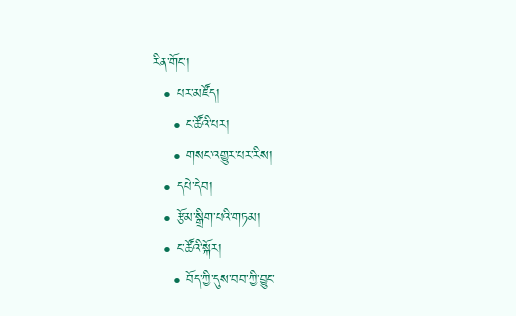རིན་གོང་།
  • པར་མཛོད།
    • ང་ཚོའི་པར།
    • གསང་འགྱུར་པར་རིས།
  • དཔེ་དེབ།
  • རྩོམ་སྒྲིག་པའི་གཏམ།
  • ང་ཚོའི་སྐོར།
    • བོད་ཀྱི་དུས་བབ་ཀྱི་བྱུང་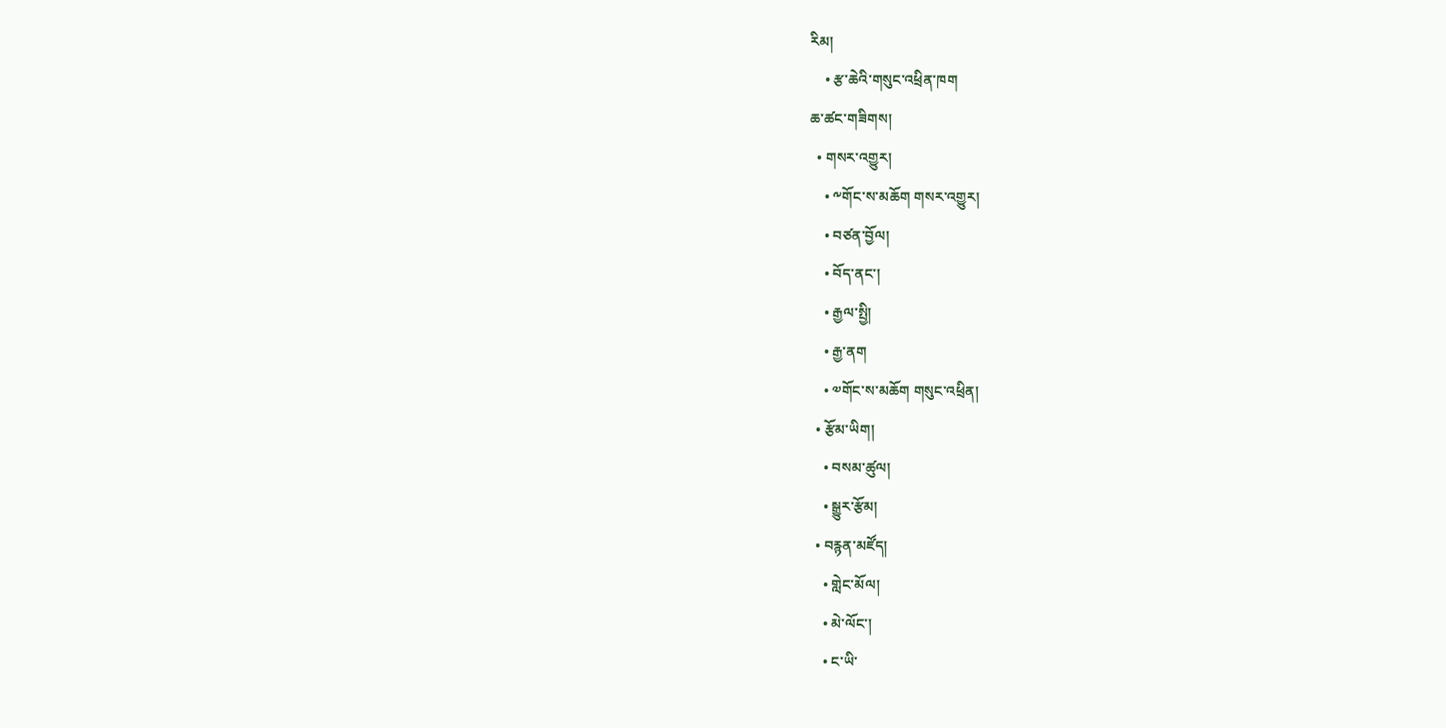རིམ།
    • རྩ་ཆེའི་གསུང་འཕྲིན་ཁག
ཆ་ཚང་གཟིགས།
  • གསར་འགྱུར།
    • ༸གོང་ས་མཆོག གསར་འགྱུར།
    • བཙན་བྱོལ།
    • བོད་ནང་།
    • རྒྱལ་སྤྱི།
    • རྒྱ་ནག
    • ༧གོང་ས་མཆོག གསུང་འཕྲིན།
  • རྩོམ་ཡིག།
    • བསམ་ཚུལ།
    • སྒྱུར་རྩོམ།
  • བརྙན་མཛོད།
    • གླེང་མོལ།
    • མེ་ལོང་།
    • ང་ཡི་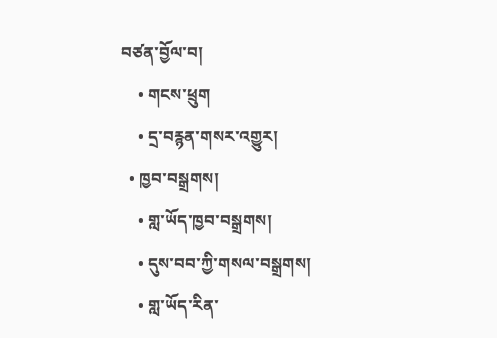བཙན་བྱོལ་བ།
    • གངས་ཕྲུག
    • དྲ་བརྙན་གསར་འགྱུར།
  • ཁྱབ་བསྒྲགས།
    • གླ་ཡོད་ཁྱབ་བསྒྲགས།
    • དུས་བབ་ཀྱི་གསལ་བསྒྲགས།
    • གླ་ཡོད་རིན་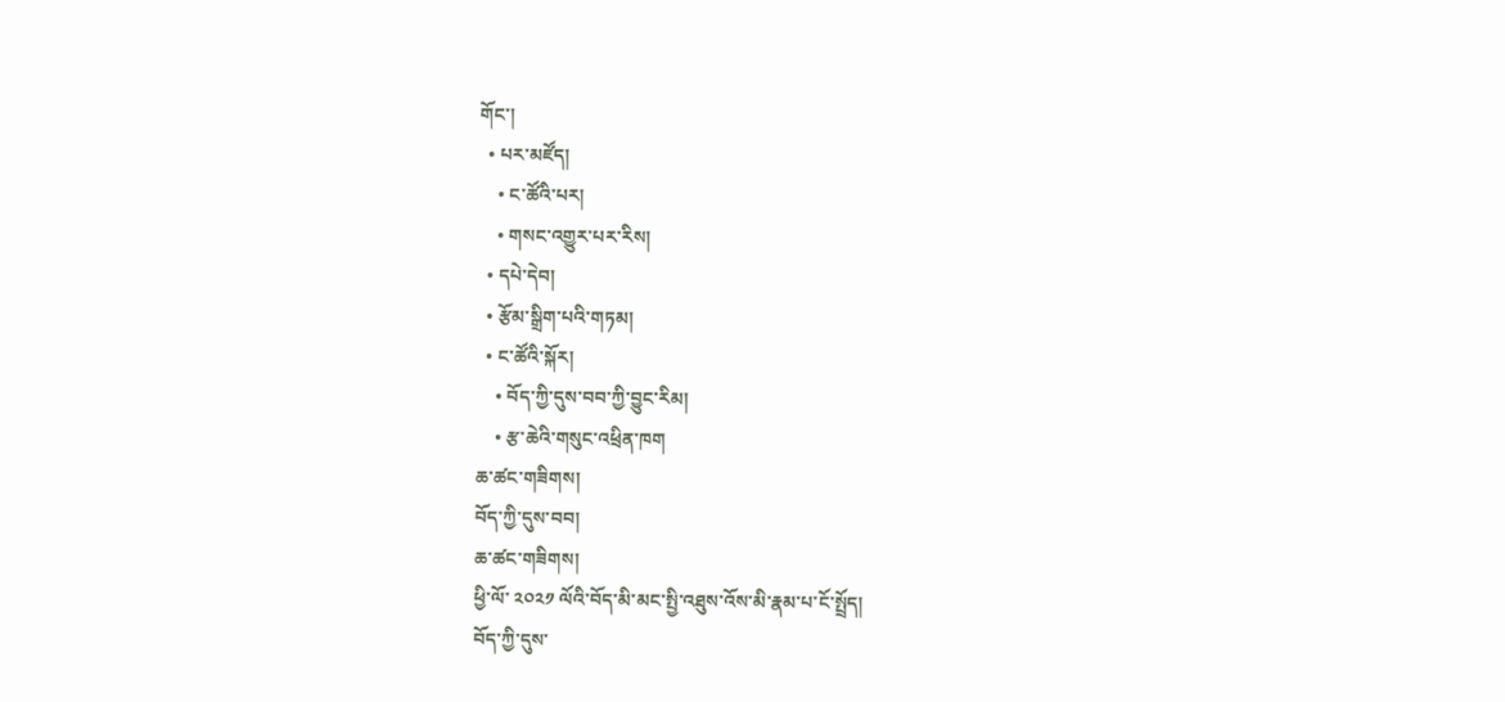གོང་།
  • པར་མཛོད།
    • ང་ཚོའི་པར།
    • གསང་འགྱུར་པར་རིས།
  • དཔེ་དེབ།
  • རྩོམ་སྒྲིག་པའི་གཏམ།
  • ང་ཚོའི་སྐོར།
    • བོད་ཀྱི་དུས་བབ་ཀྱི་བྱུང་རིམ།
    • རྩ་ཆེའི་གསུང་འཕྲིན་ཁག
ཆ་ཚང་གཟིགས།
བོད་ཀྱི་དུས་བབ།
ཆ་ཚང་གཟིགས།
ཕྱི་ལོ་ ༢༠༢༡ ལོའི་བོད་མི་མང་སྤྱི་འཐུས་འོས་མི་རྣམ་པ་ངོ་སྤྲོད།
བོད་ཀྱི་དུས་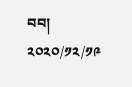བབ།
༢༠༢༠/༡༢/༡༩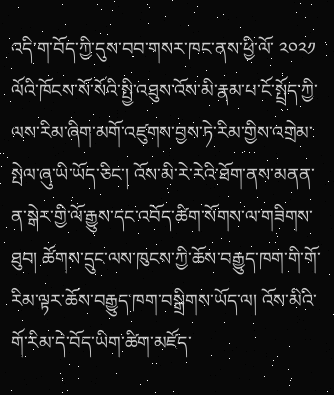འདི་ག་བོད་ཀྱི་དུས་བབ་གསར་ཁང་ནས་ཕྱི་ལོ་ ༢༠༢༡ ལོའི་ཁོངས་སོ་སོའི་སྤྱི་འཐུས་འོས་མི་རྣམ་པ་ངོ་སྤྲོད་ཀྱི་ལས་རིམ་ཞིག་མགོ་འཛུགས་བྱས་ཏེ་རིམ་གྱིས་འགྲེམ་སྤེལ་ཞུ་ཡི་ཡོད་ཅིང་། འོས་མི་རེ་རེའི་ཐོག་ནས་མནན་ན་སྒེར་གྱི་ལོ་རྒྱུས་དང་འབོད་ཚིག་སོགས་ལ་གཟིགས་ཐུབ། ཚོགས་དྲུང་ལས་ཁུངས་ཀྱི་ཆོས་བརྒྱུད་ཁག་གི་གོ་རིམ་ལྟར་ཆོས་བརྒྱུད་ཁག་བསྒྲིགས་ཡོད་ལ། འོས་མིའི་གོ་རིམ་དེ་བོད་ཡིག་ཚིག་མཛོད་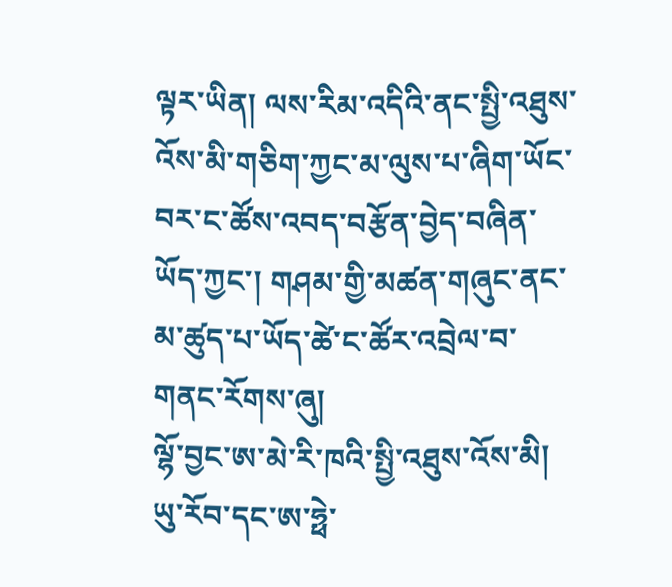ལྟར་ཡིན། ལས་རིམ་འདིའི་ནང་སྤྱི་འཐུས་འོས་མི་གཅིག་ཀྱང་མ་ལུས་པ་ཞིག་ཡོང་བར་ང་ཚོས་འབད་བརྩོན་བྱེད་བཞིན་ཡོད་ཀྱང་། གཤམ་གྱི་མཚན་གཞུང་ནང་མ་ཚུད་པ་ཡོད་ཚེ་ང་ཚོར་འབྲེལ་བ་གནང་རོགས་ཞུ།
ལྷོ་བྱང་ཨ་མེ་རི་ཁའི་སྤྱི་འཐུས་འོས་མི།
ཡུ་རོབ་དང་ཨ་ཧྥེ་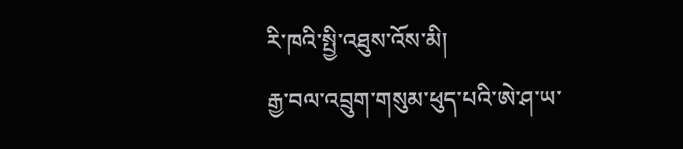རི་ཁའི་སྤྱི་འཐུས་འོས་མི།
རྒྱ་བལ་འབྲུག་གསུམ་ཕུད་པའི་ཨེ་ཤ་ཡ་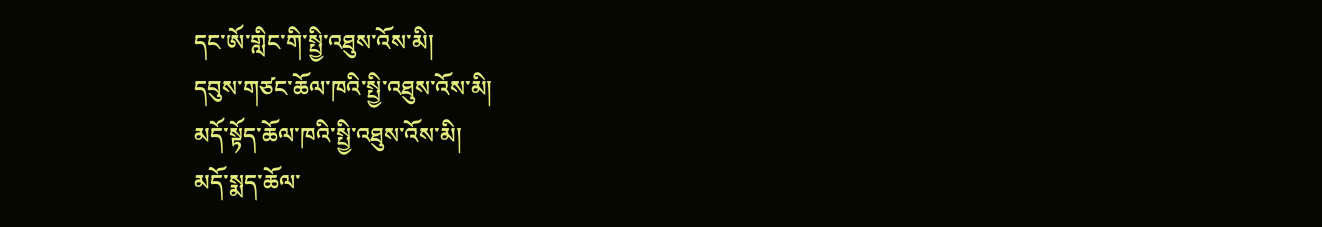དང་ཨོ་གླིང་གི་སྤྱི་འཐུས་འོས་མི།
དབུས་གཙང་ཆོལ་ཁའི་སྤྱི་འཐུས་འོས་མི།
མདོ་སྟོད་ཆོལ་ཁའི་སྤྱི་འཐུས་འོས་མི།
མདོ་སྨད་ཆོལ་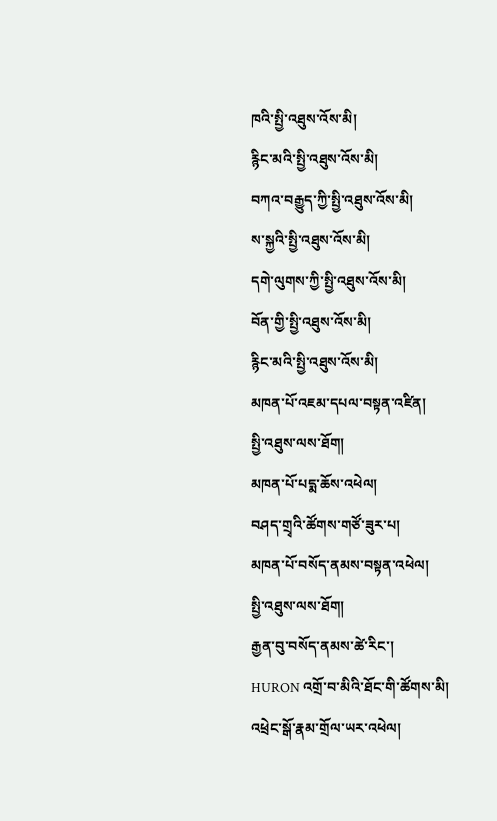ཁའི་སྤྱི་འཐུས་འོས་མི།
རྙིང་མའི་སྤྱི་འཐུས་འོས་མི།
བཀའ་བརྒྱུད་ཀྱི་སྤྱི་འཐུས་འོས་མི།
ས་སྐྱའི་སྤྱི་འཐུས་འོས་མི།
དགེ་ལུགས་ཀྱི་སྤྱི་འཐུས་འོས་མི།
བོན་གྱི་སྤྱི་འཐུས་འོས་མི།
རྙིང་མའི་སྤྱི་འཐུས་འོས་མི།
མཁན་པོ་འཇམ་དཔལ་བསྟན་འཛིན།
སྤྱི་འཐུས་ལས་ཐོག།
མཁན་པོ་པདྨ་ཆོས་འཕེལ།
བཤད་གྲྭའི་ཚོགས་གཙོ་ཟུར་པ།
མཁན་པོ་བསོད་ནམས་བསྟན་འཕེལ།
སྤྱི་འཐུས་ལས་ཐོག།
རྒྱན་བུ་བསོད་ནམས་ཚེ་རིང་།
HURON འགྲོ་བ་མིའི་ཐོང་གི་ཚོགས་མི།
འཕྲེང་སྒོ་རྣམ་གྲོལ་ཡར་འཕེལ།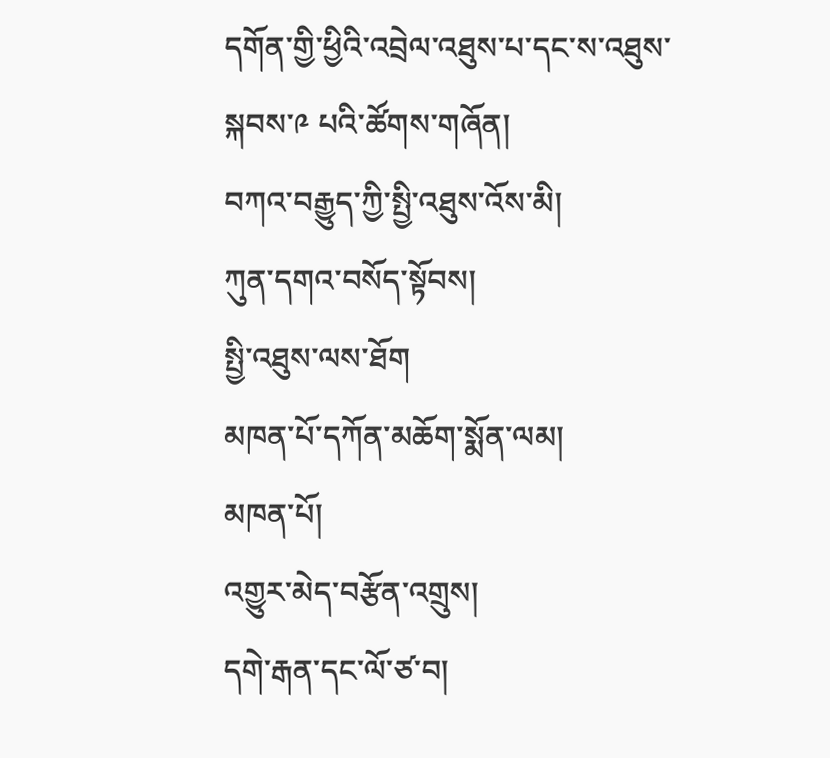དགོན་གྱི་ཕྱིའི་འབྲེལ་འཐུས་པ་དང་ས་འཐུས་སྐབས་༩ པའི་ཚོགས་གཞོན།
བཀའ་བརྒྱུད་ཀྱི་སྤྱི་འཐུས་འོས་མི།
ཀུན་དགའ་བསོད་སྟོབས།
སྤྱི་འཐུས་ལས་ཐོག
མཁན་པོ་དཀོན་མཆོག་སྨོན་ལམ།
མཁན་པོ།
འགྱུར་མེད་བརྩོན་འགྲུས།
དགེ་རྒན་དང་ལོ་ཙ་བ།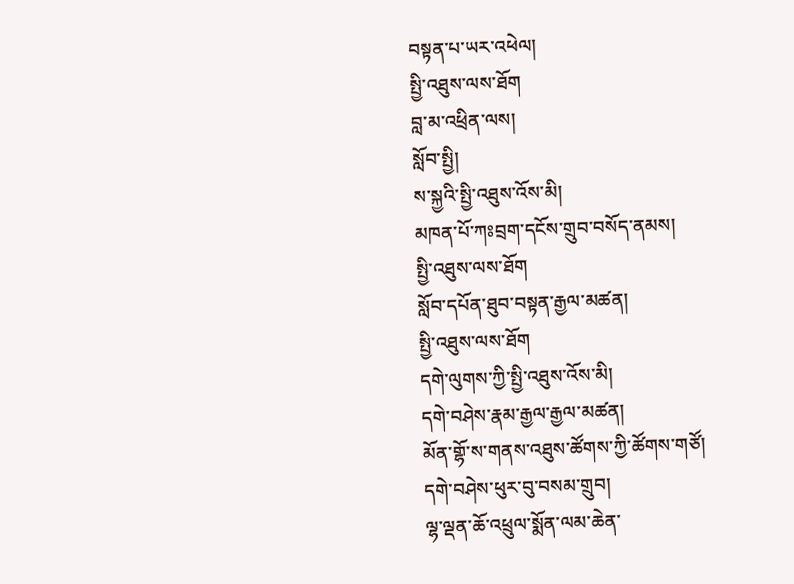བསྟན་པ་ཡར་འཕེལ།
སྤྱི་འཐུས་ལས་ཐོག
བླ་མ་འཕྲིན་ལས།
སློབ་སྤྱི།
ས་སྐྱའི་སྤྱི་འཐུས་འོས་མི།
མཁན་པོ་ཀཿབྲག་དངོས་གྲུབ་བསོད་ནམས།
སྤྱི་འཐུས་ལས་ཐོག
སློབ་དཔོན་ཐུབ་བསྟན་རྒྱལ་མཚན།
སྤྱི་འཐུས་ལས་ཐོག
དགེ་ལུགས་ཀྱི་སྤྱི་འཐུས་འོས་མི།
དགེ་བཤེས་རྣམ་རྒྱལ་རྒྱལ་མཚན།
མོན་གྷོ་ས་གནས་འཐུས་ཚོགས་ཀྱི་ཚོགས་གཙོ།
དགེ་བཤེས་ཕུར་བུ་བསམ་གྲུབ།
ལྷ་ལྡན་ཆོ་འཕྲུལ་སྨོན་ལམ་ཆེན་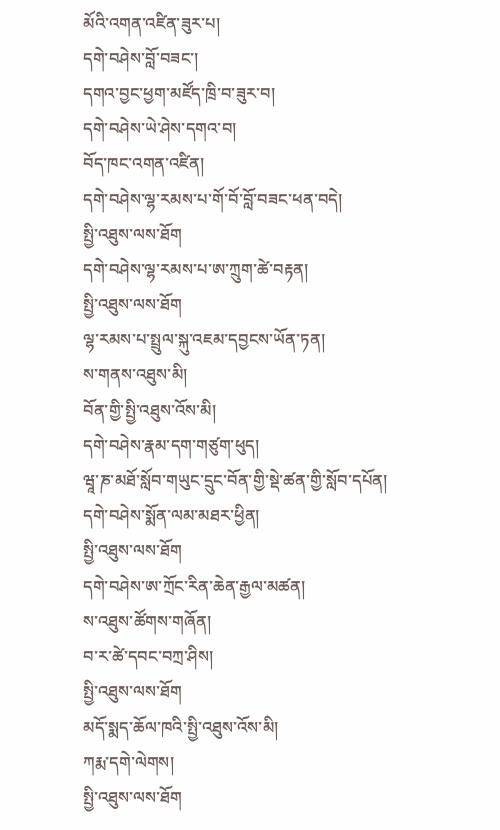མོའི་འགན་འཛིན་ཟུར་པ།
དགེ་བཤེས་བློ་བཟང་།
དགའ་བྱང་ཕྱག་མཛོད་ཁྲི་བ་ཟུར་བ།
དགེ་བཤེས་ཡེ་ཤེས་དགའ་བ།
བོད་ཁང་འགན་འཛིན།
དགེ་བཤེས་ལྷ་རམས་པ་གོ་བོ་བློ་བཟང་ཕན་བདེ།
སྤྱི་འཐུས་ལས་ཐོག
དགེ་བཤེས་ལྷ་རམས་པ་ཨ་ཀྲུག་ཚེ་བརྟན།
སྤྱི་འཐུས་ལས་ཐོག
ལྷ་རམས་པ་སྤྲུལ་སྐུ་འཇམ་དབྱངས་ཡོན་ཏན།
ས་གནས་འཐུས་མི།
བོན་གྱི་སྤྱི་འཐུས་འོས་མི།
དགེ་བཤེས་རྣམ་དག་གཙུག་ཕུད།
ཝཱ་ཎ་མཐོ་སློབ་གཡུང་དྲུང་བོན་གྱི་སྡེ་ཚན་གྱི་སློབ་དཔོན།
དགེ་བཤེས་སྨོན་ལམ་མཐར་ཕྱིན།
སྤྱི་འཐུས་ལས་ཐོག
དགེ་བཤེས་ཨ་ཀྲོང་རིན་ཆེན་རྒྱལ་མཚན།
ས་འཐུས་ཚོགས་གཞོན།
བ་ར་ཚེ་དབང་བཀྲ་ཤིས།
སྤྱི་འཐུས་ལས་ཐོག
མདོ་སྨད་ཆོལ་ཁའི་སྤྱི་འཐུས་འོས་མི།
ཀརྨ་དགེ་ལེགས།
སྤྱི་འཐུས་ལས་ཐོག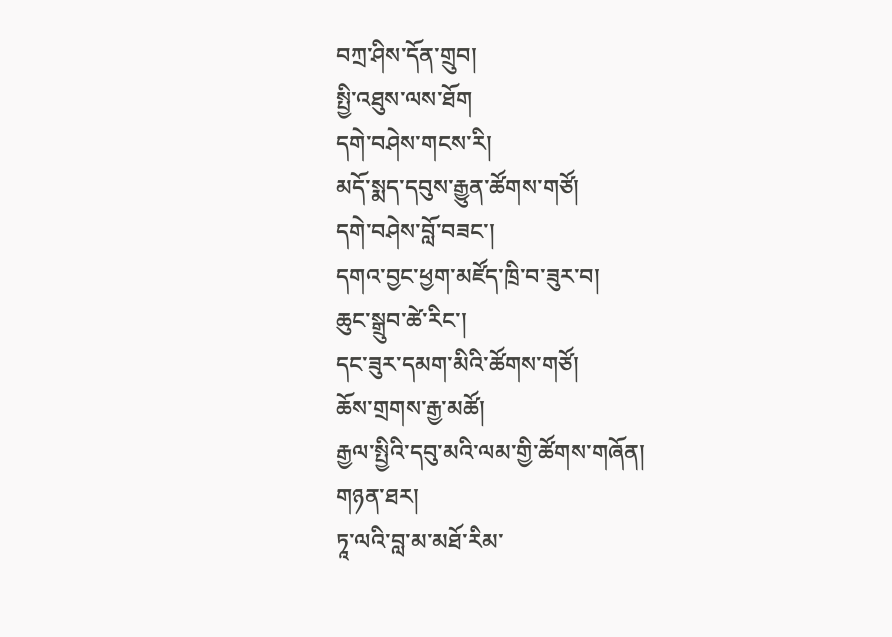བཀྲ་ཤིས་དོན་གྲུབ།
སྤྱི་འཐུས་ལས་ཐོག
དགེ་བཤེས་གངས་རི།
མདོ་སྨད་དབུས་རྒྱུན་ཚོགས་གཙོ།
དགེ་བཤེས་བློ་བཟང་།
དགའ་བྱང་ཕྱག་མཛོད་ཁྲི་བ་ཟུར་བ།
ཆུང་སྒྲུབ་ཚེ་རིང་།
དང་ཟུར་དམག་མིའི་ཚོགས་གཙོ།
ཆོས་གྲགས་རྒྱ་མཚོ།
རྒྱལ་སྤྱིའི་དབུ་མའི་ལམ་གྱི་ཚོགས་གཞོན།
གཉན་ཐར།
ཏཱ་ལའི་བླ་མ་མཐོ་རིམ་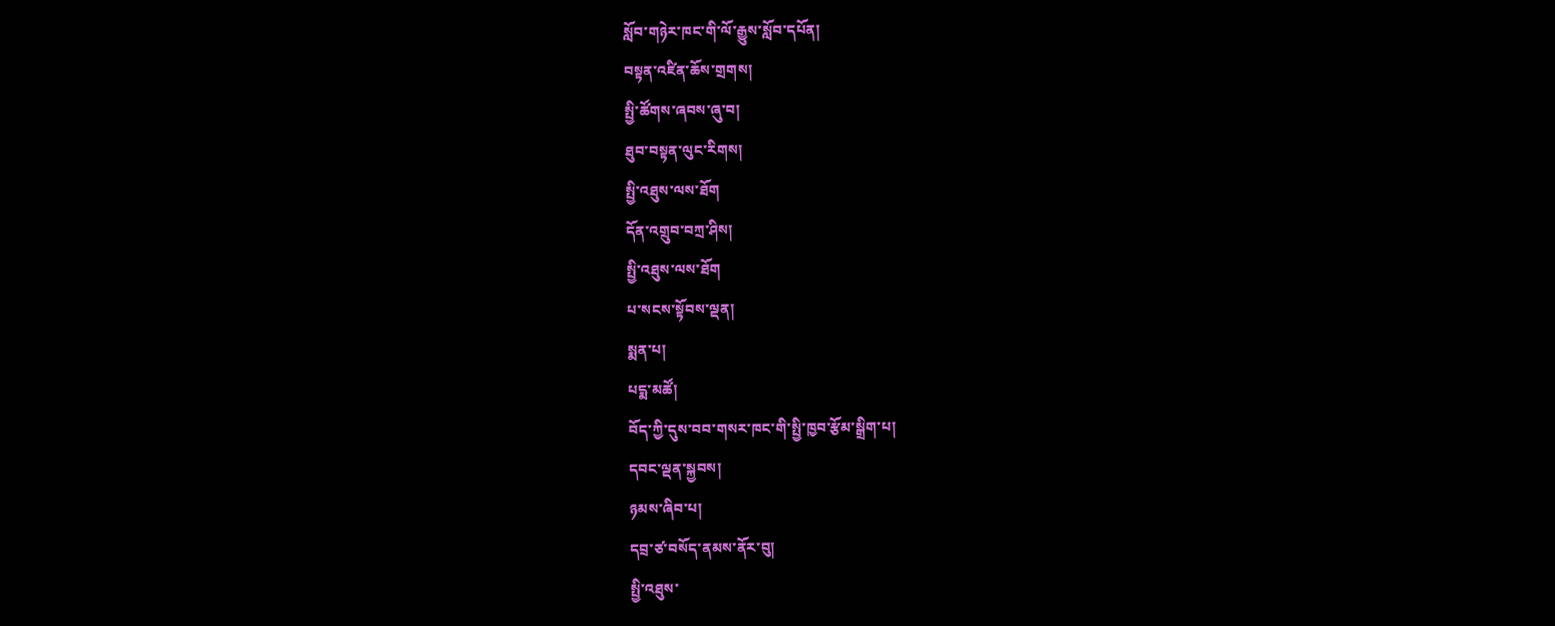སློབ་གཉེར་ཁང་གི་ལོ་རྒྱུས་སློབ་དཔོན།
བསྟན་འཛིན་ཆོས་གྲགས།
སྤྱི་ཚོགས་ཞབས་ཞུ་བ།
ཐུབ་བསྟན་ལུང་རིགས།
སྤྱི་འཐུས་ལས་ཐོག
དོན་འགྲུབ་བཀྲ་ཤིས།
སྤྱི་འཐུས་ལས་ཐོག
པ་སངས་སྟོབས་ལྡན།
སྨན་པ།
པདྨ་མཚོ།
བོད་ཀྱི་དུས་བབ་གསར་ཁང་གི་སྤྱི་ཁྱབ་རྩོམ་སྒྲིག་པ།
དབང་ལྡན་སྐྱབས།
ཉམས་ཞིབ་པ།
དབྲ་ཙ་བསོད་ནམས་ནོར་བུ།
སྤྱི་འཐུས་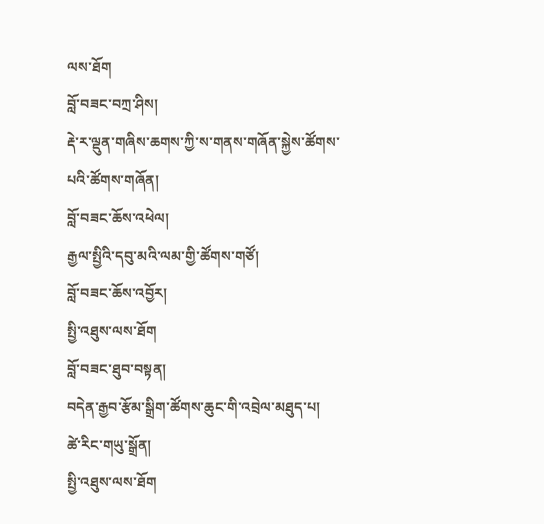ལས་ཐོག
བློ་བཟང་བཀྲ་ཤིས།
རྡེ་ར་ལྡུན་གཞིས་ཆགས་ཀྱི་ས་གནས་གཞོན་སྐྱེས་ཚོགས་པའི་ཚོགས་གཞོན།
བློ་བཟང་ཆོས་འཕེལ།
རྒྱལ་སྤྱིའི་དབུ་མའི་ལམ་གྱི་ཚོགས་གཙོ།
བློ་བཟང་ཆོས་འབྱོར།
སྤྱི་འཐུས་ལས་ཐོག
བློ་བཟང་ཐུབ་བསྟན།
བདེན་རྒྱབ་རྩོམ་སྒྲིག་ཚོགས་ཆུང་གི་འབྲེལ་མཐུད་པ།
ཚེ་རིང་གཡུ་སྒྲོན།
སྤྱི་འཐུས་ལས་ཐོག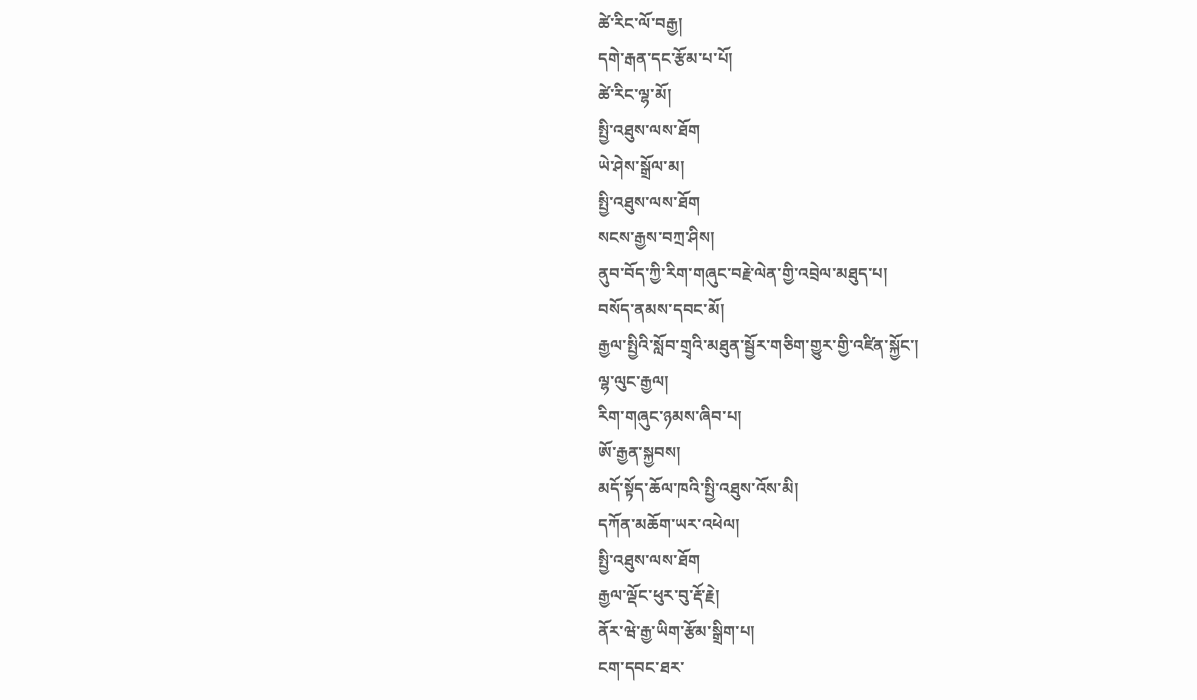ཚེ་རིང་ལོ་བརྒྱ།
དགེ་རྒན་དང་རྩོམ་པ་པོ།
ཚེ་རིང་ལྷ་མོ།
སྤྱི་འཐུས་ལས་ཐོག
ཡེ་ཤེས་སྒྲོལ་མ།
སྤྱི་འཐུས་ལས་ཐོག
སངས་རྒྱས་བཀྲ་ཤིས།
ནུབ་བོད་ཀྱི་རིག་གཞུང་བརྗེ་ལེན་གྱི་འབྲེལ་མཐུད་པ།
བསོད་ནམས་དབང་མོ།
རྒྱལ་སྤྱིའི་སློབ་གྲྭའི་མཐུན་སྦྱོར་གཅིག་གྱུར་གྱི་འཛིན་སྐྱོང་།
ལྷ་ལུང་རྒྱལ།
རིག་གཞུང་ཉམས་ཞིབ་པ།
ཨོ་རྒྱན་སྐྱབས།
མདོ་སྟོད་ཆོལ་ཁའི་སྤྱི་འཐུས་འོས་མི།
དཀོན་མཆོག་ཡར་འཕེལ།
སྤྱི་འཐུས་ལས་ཐོག
རྒྱལ་ལྡོང་ཕུར་བུ་རྡོ་རྗེ།
ནོར་ཝེ་རྒྱ་ཡིག་རྩོམ་སྒྲིག་པ།
ངག་དབང་ཐར་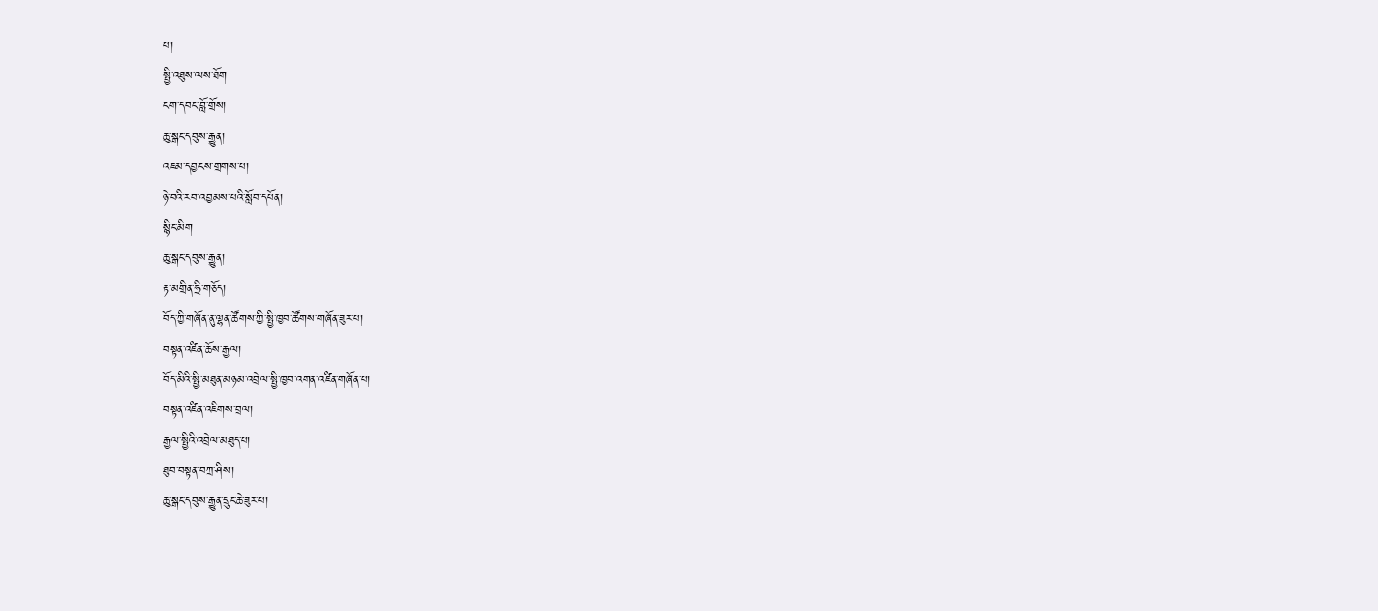པ།
སྤྱི་འཐུས་ལས་ཐོག
ངག་དབང་བློ་གྲོས།
ཆུ་སྒང་དབུས་རྒྱུན།
འཇམ་དབྱངས་གྲགས་པ།
ཉེ་བའི་རབ་འབྱམས་པའི་སློབ་དཔོན།
སྙིང་མིག
ཆུ་སྒང་དབུས་རྒྱུན།
རྟ་མགྲིན་ཧྲི་གཅོད།
བོད་ཀྱི་གཞོན་ནུ་ལྷན་ཚོགས་ཀྱི་སྤྱི་ཁྱབ་ཚོགས་གཞོན་ཟུར་པ།
བསྟན་འཛིན་ཆོས་རྒྱལ།
བོད་མིའི་སྤྱི་མཐུན་མཉམ་འབྲེལ་སྤྱི་ཁྱབ་འགན་འཛིན་གཞོན་པ།
བསྟན་འཛིན་འཇིགས་བྲལ།
རྒྱལ་སྤྱིའི་འབྲེལ་མཐུད་པ།
ཐུབ་བསྟན་བཀྲ་ཤིས།
ཆུ་སྒང་དབུས་རྒྱུན་དྲུང་ཆེ་ཟུར་པ།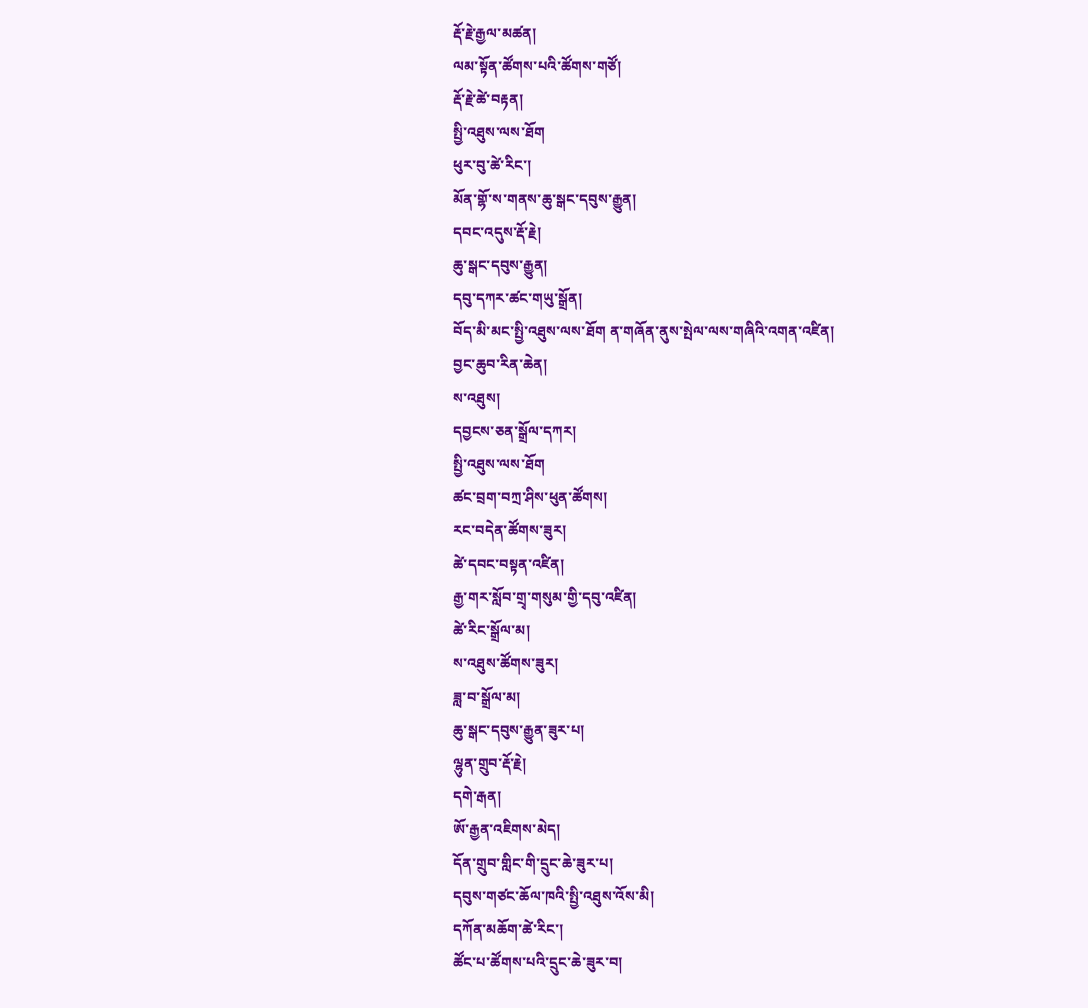རྡོ་རྗེ་རྒྱལ་མཚན།
ལམ་སྟོན་ཚོགས་པའི་ཚོགས་གཙོ།
རྡོ་རྗེ་ཚེ་བརྟན།
སྤྱི་འཐུས་ལས་ཐོག
ཕུར་བུ་ཚེ་རིང་།
མོན་གྷོ་ས་གནས་ཆུ་སྒང་དབུས་རྒྱུན།
དབང་འདུས་རྡོ་རྗེ།
ཆུ་སྒང་དབུས་རྒྱུན།
དབུ་དཀར་ཚང་གཡུ་སྒྲོན།
བོད་མི་མང་སྤྱི་འཐུས་ལས་ཐོག ན་གཞོན་ནུས་སྤེལ་ལས་གཞིའི་འགན་འཛིན།
བྱང་ཆུབ་རིན་ཆེན།
ས་འཐུས།
དབྱངས་ཅན་སྒྲོལ་དཀར།
སྤྱི་འཐུས་ལས་ཐོག
ཚང་བྲག་བཀྲ་ཤིས་ཕུན་ཚོགས།
རང་བདེན་ཚོགས་ཟུར།
ཚེ་དབང་བསྟན་འཛིན།
རྒྱ་གར་སློབ་གྲྭ་གསུམ་གྱི་དབུ་འཛིན།
ཚེ་རིང་སྒྲོལ་མ།
ས་འཐུས་ཚོགས་ཟུར།
ཟླ་བ་སྒྲོལ་མ།
ཆུ་སྒང་དབུས་རྒྱུན་ཟུར་པ།
ལྷུན་གྲུབ་རྡོ་རྗེ།
དགེ་རྒན།
ཨོ་རྒྱན་འཇིགས་མེད།
དོན་གྲུབ་གླིང་གི་དྲུང་ཆེ་ཟུར་པ།
དབུས་གཙང་ཆོལ་ཁའི་སྤྱི་འཐུས་འོས་མི།
དཀོན་མཆོག་ཚེ་རིང་།
ཚོང་པ་ཚོགས་པའི་དྲུང་ཆེ་ཟུར་བ།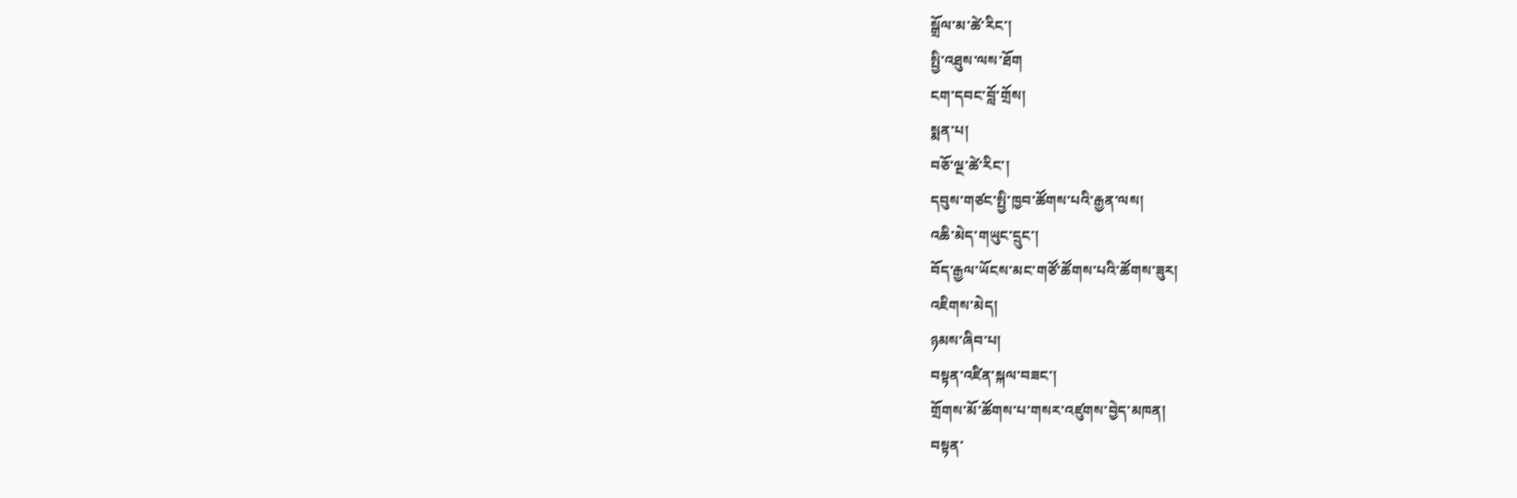སྒྲོལ་མ་ཚེ་རིང་།
སྤྱི་འཐུས་ལས་ཐོག
ངག་དབང་བློ་གྲོས།
སྨན་པ།
བཅོ་ལྔ་ཚེ་རིང་།
དབུས་གཙང་སྤྱི་ཁྱབ་ཚོགས་པའི་རྒྱན་ལས།
འཆི་མེད་གཡུང་དྲུང་།
བོད་རྒྱལ་ཡོངས་མང་གཙོ་ཚོགས་པའི་ཚོགས་ཟུར།
འཇིགས་མེད།
ཉམས་ཞིབ་པ།
བསྟན་འཛིན་སྐལ་བཟང་།
གྲོགས་མོ་ཚོགས་པ་གསར་འཛུགས་བྱེད་མཁན།
བསྟན་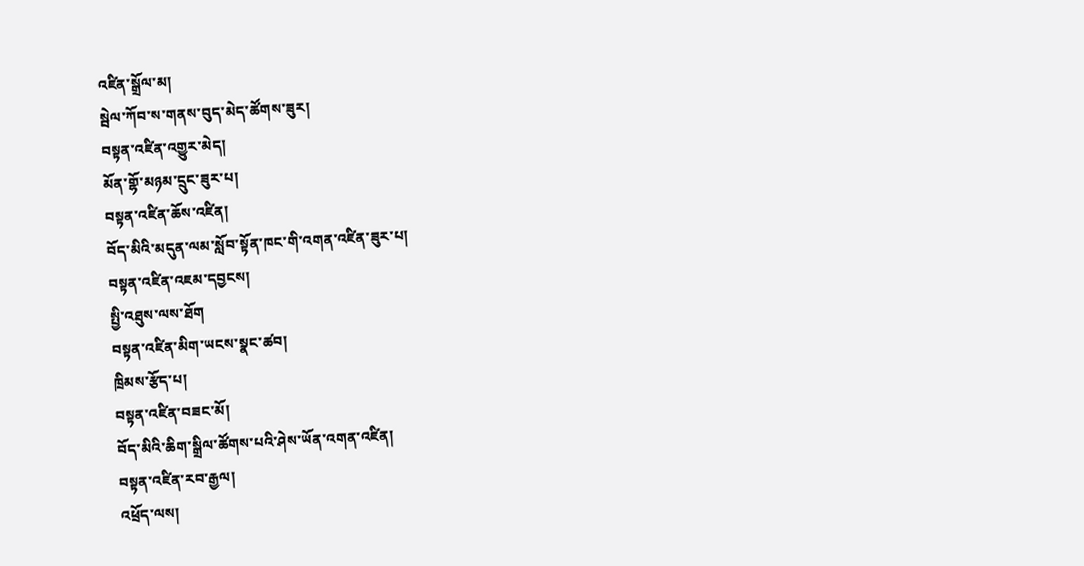འཛིན་སྒྲོལ་མ།
སྦེལ་ཀོབ་ས་གནས་བུད་མེད་ཚོགས་ཟུར།
བསྟན་འཛིན་འགྱུར་མེད།
མོན་གྷོ་མཉམ་དྲུང་ཟུར་པ།
བསྟན་འཛིན་ཆོས་འཛིན།
བོད་མིའི་མདུན་ལམ་སློབ་སྟོན་ཁང་གི་འགན་འཛིན་ཟུར་པ།
བསྟན་འཛིན་འཇམ་དབྱངས།
སྤྱི་འཐུས་ལས་ཐོག
བསྟན་འཛིན་མིག་ཡངས་སྣང་ཚབ།
ཁྲིམས་རྩོད་པ།
བསྟན་འཛིན་བཟང་མོ།
བོད་མིའི་ཆིག་སྒྲིལ་ཚོགས་པའི་ཤེས་ཡོན་འགན་འཛིན།
བསྟན་འཛིན་རབ་རྒྱལ།
འཕྲོད་ལས།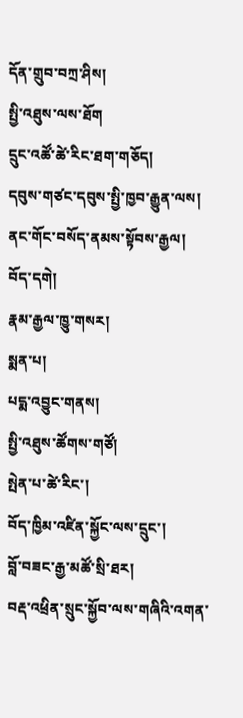དོན་གྲུབ་བཀྲ་ཤིས།
སྤྱི་འཐུས་ལས་ཐོག
དྲུང་འཚོ་ཚེ་རིང་ཐག་གཅོད།
དབུས་གཙང་དབུས་སྤྱི་ཁྱབ་རྒྱུན་ལས།
ནང་གོང་བསོད་ནམས་སྟོབས་རྒྱལ།
བོད་དགེ།
རྣམ་རྒྱལ་ཁྱུ་གསར།
སྨན་པ།
པདྨ་འབྱུང་གནས།
སྤྱི་འཐུས་ཚོགས་གཙོ།
སྤེན་པ་ཚེ་རིང་།
བོད་ཁྱིམ་འཛིན་སྐྱོང་ལས་དྲུང་།
བློ་བཟང་རྒྱ་མཚོ་སྲི་ཐར།
བརྡ་འཕྲིན་སྲུང་སྐྱོབ་ལས་གཞིའི་འགན་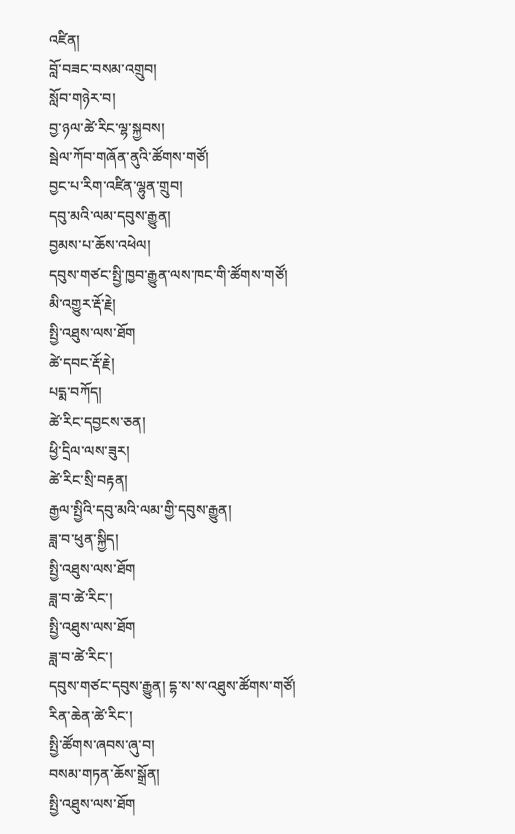འཛིན།
བློ་བཟང་བསམ་འགྲུབ།
སློབ་གཉེར་བ།
བྱ་ཉལ་ཚེ་རིང་ལྷ་སྐྱབས།
སྦེལ་ཀོབ་གཞོན་ནུའི་ཚོགས་གཙོ།
བྱང་པ་རིག་འཛིན་ལྷུན་གྲུབ།
དབུ་མའི་ལམ་དབུས་རྒྱུན།
བྱམས་པ་ཆོས་འཕེལ།
དབུས་གཙང་སྤྱི་ཁྱབ་རྒྱུན་ལས་ཁང་གི་ཚོགས་གཙོ།
མི་འགྱུར་རྡོ་རྗེ།
སྤྱི་འཐུས་ལས་ཐོག
ཚེ་དབང་རྡོ་རྗེ།
པདྨ་བཀོད།
ཚེ་རིང་དབྱངས་ཅན།
ཕྱི་དྲིལ་ལས་ཟུར།
ཚེ་རིང་སྲི་བརྟན།
རྒྱལ་སྤྱིའི་དབུ་མའི་ལམ་གྱི་དབུས་རྒྱུན།
ཟླ་བ་ཕུན་སྐྱིད།
སྤྱི་འཐུས་ལས་ཐོག
ཟླ་བ་ཚེ་རིང་།
སྤྱི་འཐུས་ལས་ཐོག
ཟླ་བ་ཚེ་རིང་།
དབུས་གཙང་དབུས་རྒྱུན། དྷ་ས་ས་འཐུས་ཚོགས་གཙོ།
རིན་ཆེན་ཚེ་རིང་།
སྤྱི་ཚོགས་ཞབས་ཞུ་བ།
བསམ་གཏན་ཆོས་སྒྲོན།
སྤྱི་འཐུས་ལས་ཐོག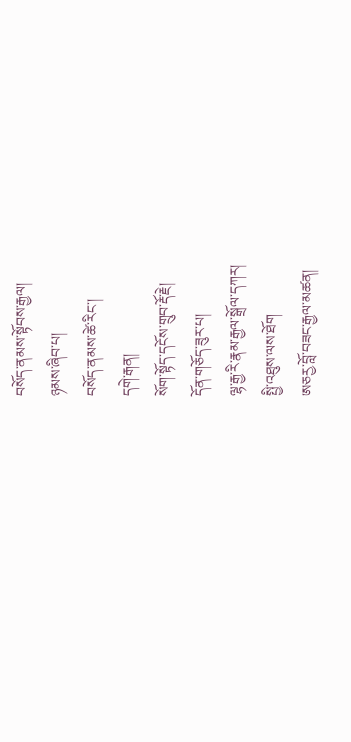བསོད་ནམས་སྟོབས་རྒྱལ།
ཉམས་ཞིབ་པ།
བསོད་ནམས་ཚེ་རིང་།
དགེ་རྒན།
སོག་སྟོད་དངོས་གྲུབ་རྡོ་རྗེ།
དོན་གཅོད་ཟུར་པ།
ལྷ་རྒྱ་རི་རྣམ་རྒྱལ་སྒྲོལ་དཀར།
སྤྱི་འཐུས་ལས་ཐོག
ཨཅརྱ་བློ་བཟང་རྒྱལ་མཚན།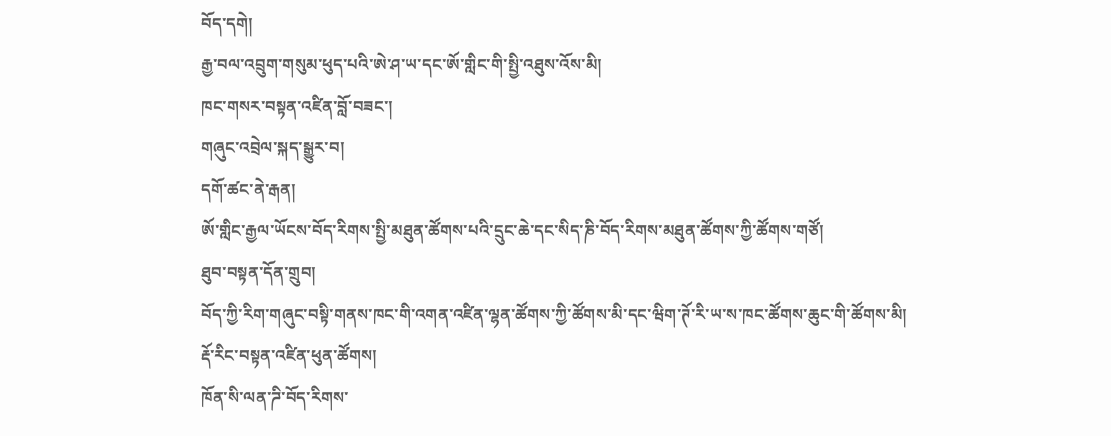བོད་དགེ།
རྒྱ་བལ་འབྲུག་གསུམ་ཕུད་པའི་ཨེ་ཤ་ཡ་དང་ཨོ་གླིང་གི་སྤྱི་འཐུས་འོས་མི།
ཁང་གསར་བསྟན་འཛིན་བློ་བཟང་།
གཞུང་འབྲེལ་སྐད་སྒྱུར་བ།
དགོ་ཚང་ནེ་རྒན།
ཨོ་གླིང་རྒྱལ་ཡོངས་བོད་རིགས་སྤྱི་མཐུན་ཚོགས་པའི་དྲུང་ཆེ་དང་སིད་ཎི་བོད་རིགས་མཐུན་ཚོགས་ཀྱི་ཚོགས་གཙོ།
ཐུབ་བསྟན་དོན་གྲུབ།
བོད་ཀྱི་རིག་གཞུང་བསྟི་གནས་ཁང་གི་འགན་འཛིན་ལྷན་ཚོགས་ཀྱི་ཚོགས་མི་དང་ཝིག་ཊོ་རི་ཡ་ས་ཁང་ཚོགས་ཆུང་གི་ཚོགས་མི།
རྡོ་རིང་བསྟན་འཛིན་ཕུན་ཚོགས།
ཁོན་སི་ལན་ཌི་བོད་རིགས་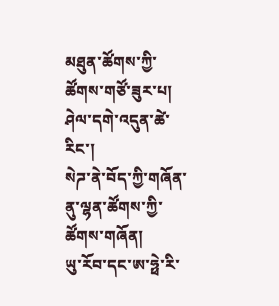མཐུན་ཚོགས་ཀྱི་ཚོགས་གཙོ་ཟུར་པ།
ཤེལ་དགེ་འདུན་ཚེ་རིང་།
སེཌ་ནེ་བོད་ཀྱི་གཞོན་ནུ་ལྷན་ཚོགས་ཀྱི་ཚོགས་གཞོན།
ཡུ་རོབ་དང་ཨ་ཧྥེ་རི་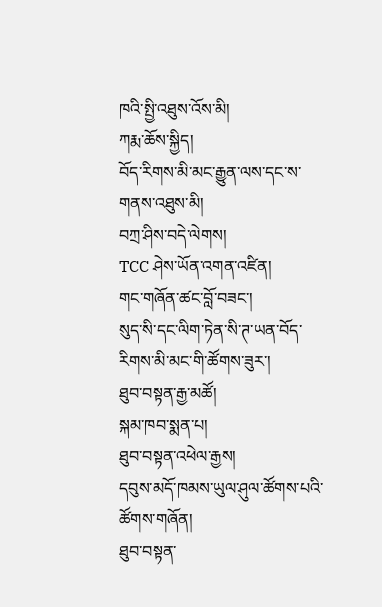ཁའི་སྤྱི་འཐུས་འོས་མི།
ཀརྨ་ཆོས་སྐྱིད།
བོད་རིགས་མི་མང་རྒྱུན་ལས་དང་ས་གནས་འཐུས་མི།
བཀྲ་ཤིས་བདེ་ལེགས།
TCC ཤེས་ཡོན་འགན་འཛིན།
གང་གཞོན་ཚང་བློ་བཟང་།
སུད་སི་དང་ལིག་ཏེན་སི་ཊ་ཡན་བོད་རིགས་མི་མང་གི་ཚོགས་ཟུར་།
ཐུབ་བསྟན་རྒྱ་མཚོ།
སྐམ་ཁབ་སྨན་པ།
ཐུབ་བསྟན་འཕེལ་རྒྱས།
དབུས་མདོ་ཁམས་ཡུལ་ཤུལ་ཚོགས་པའི་ཚོགས་གཞོན།
ཐུབ་བསྟན་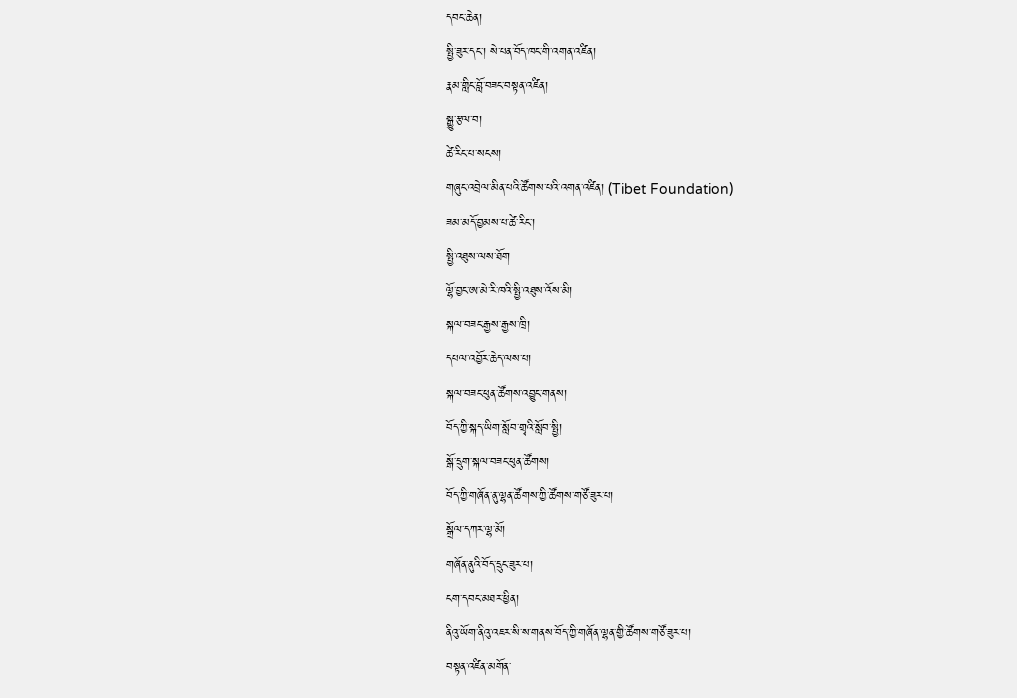དབང་ཆེན།
སྤྱི་ཟུར་དང་། སེ་པན་བོད་ཁང་གི་འགན་འཛིན།
རྣམ་གླིང་བློ་བཟང་བསྟན་འཛིན།
སྒྱུ་རྩལ་བ།
ཚེ་རིང་པ་སངས།
གཞུང་འབྲེལ་མིན་པའི་ཚོགས་པའི་འགན་འཛིན། (Tibet Foundation)
ཟམ་མདོ་བྱམས་པ་ཚེ་རིང་།
སྤྱི་འཐུས་ལས་ཐོག
ལྷོ་བྱང་ཨ་མེ་རི་ཁའི་སྤྱི་འཐུས་འོས་མི།
སྐལ་བཟང་རྒྱས་རྒྱས་ཁྲི།
དཔལ་འབྱོར་ཆེད་ལས་པ།
སྐལ་བཟང་ཕུན་ཚོགས་འབྱུང་གནས།
བོད་ཀྱི་སྐད་ཡིག་སློབ་གྲྭའི་སློབ་སྤྱི།
སྒོ་དྲུག་སྐལ་བཟང་ཕུན་ཚོགས།
བོད་ཀྱི་གཞོན་ནུ་ལྷན་ཚོགས་ཀྱི་ཚོགས་གཙོ་ཟུར་པ།
སྒྲོལ་དཀར་ལྷ་མོ།
གཞོན་ནུའི་བོད་དྲུང་ཟུར་པ།
ངག་དབང་མཐར་ཕྱིན།
ནིའུ་ཡོག་ནིའུ་འཇར་སི་ས་གནས་བོད་ཀྱི་གཞོན་ལྷན་གྱི་ཚོགས་གཙོ་ཟུར་པ།
བསྟན་འཛིན་མགོན་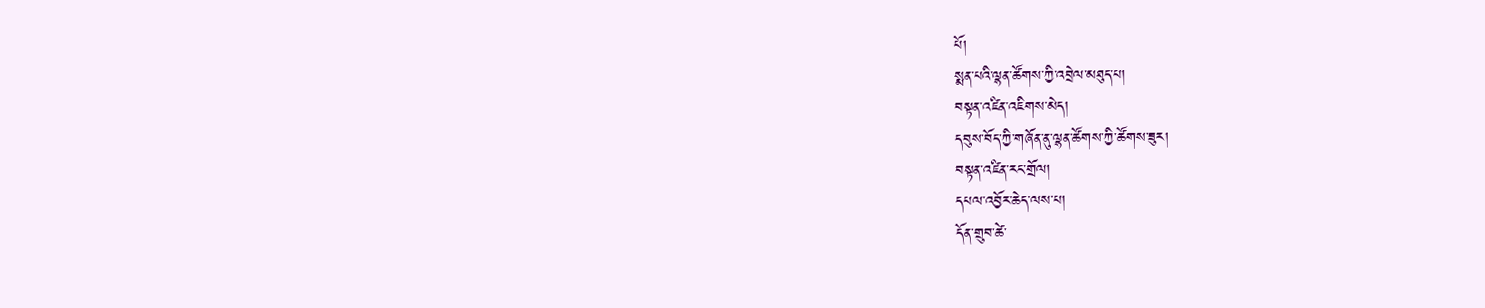པོ།
སྨན་པའི་ལྷན་ཚོགས་ཀྱི་འབྲེལ་མཐུད་པ།
བསྟན་འཛིན་འཇིགས་མེད།
དབུས་བོད་ཀྱི་གཞོན་ནུ་ལྷན་ཚོགས་ཀྱི་ཚོགས་ཟུར།
བསྟན་འཛིན་རང་གྲོལ།
དཔལ་འབྱོར་ཆེད་ལས་པ།
དོན་གྲུབ་ཚེ་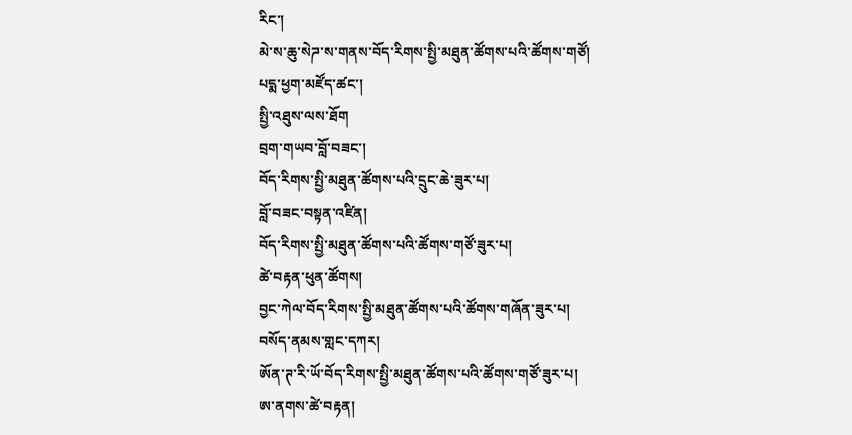རིང་།
མེ་ས་ཆུ་སེཌ་ས་གནས་བོད་རིགས་སྤྱི་མཐུན་ཚོགས་པའི་ཚོགས་གཙོ།
པདྨ་ཕྱག་མཛོད་ཚང་།
སྤྱི་འཐུས་ལས་ཐོག
བྲག་གཡབ་བློ་བཟང་།
བོད་རིགས་སྤྱི་མཐུན་ཚོགས་པའི་དྲུང་ཆེ་ཟུར་པ།
བློ་བཟང་བསྟན་འཛིན།
བོད་རིགས་སྤྱི་མཐུན་ཚོགས་པའི་ཚོགས་གཙོ་ཟུར་པ།
ཚེ་བརྟན་ཕུན་ཚོགས།
བྱང་ཀེལ་བོད་རིགས་སྤྱི་མཐུན་ཚོགས་པའི་ཚོགས་གཞོན་ཟུར་པ།
བསོད་ནམས་གླང་དཀར།
ཨོན་ཊ་རི་ཡོ་བོད་རིགས་སྤྱི་མཐུན་ཚོགས་པའི་ཚོགས་གཙོ་ཟུར་པ།
ཨ་ནགས་ཚེ་བརྟན།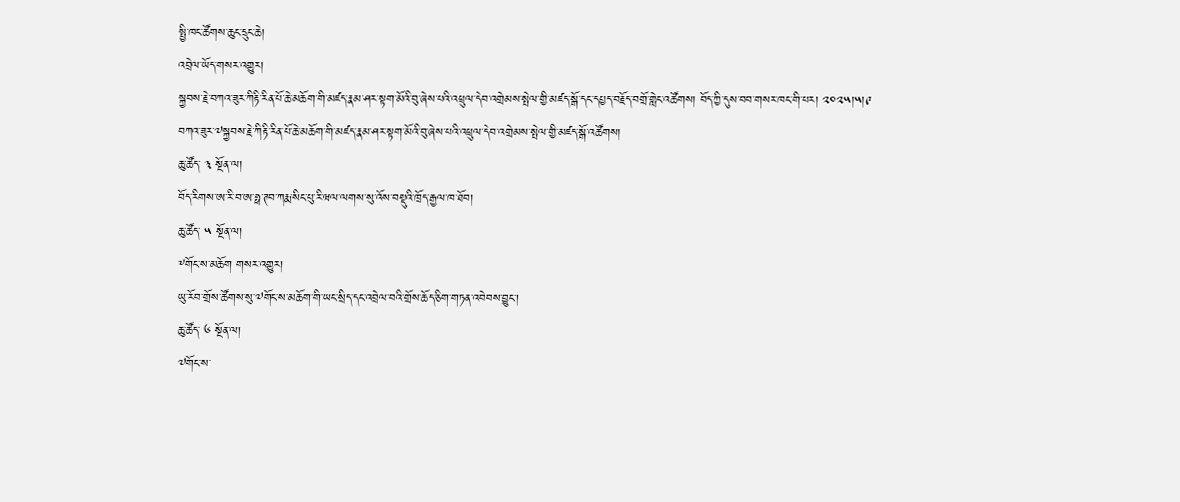སྤྱི་ཁང་ཚོགས་ཆུང་དྲུང་ཆེ།
འབྲེལ་ཡོད་གསར་འགྱུར།
སྐྱབས་རྗེ་བཀའ་ཟུར་ཀིརྟི་རིན་པོ་ཆེ་མཆོག་གི་མཛད་རྣམ་ཤར་སྟག་མོའི་བུ་ཞེས་པའི་འཕྲུལ་དེབ་འགྲེམས་སྤེལ་གྱི་མཛད་སྒོ་དང་དཔྱད་བརྗོད་བགྲོ་གླེང་འཚོགས། བོད་ཀྱི་དུས་བབ་གསར་ཁང་གི་པར། ༢༠༢༥།༥།༩
བཀའ་ཟུར་༧སྐྱབས་རྗེ་ཀིརྟི་རིན་པོ་ཆེ་མཆོག་གི་མཛད་རྣམ་ཤར་སྟག་མོའི་བུ་ཞེས་པའི་འཕྲུལ་དེབ་འགྲེམས་སྤེལ་གྱི་མཛད་སྒོ་འཚོགས།
ཆུ་ཚོད་ ༣ སྔོན་ལ།
བོད་རིགས་ཨ་རི་བ་ཨ་ཧྥ་ཊབ་ཀརྨ་སིང་པུ་རི་ཝལ་ལགས་སུ་འོས་བསྡུའི་ཁྲོད་རྒྱལ་ཁ་ཐོབ།
ཆུ་ཚོད་ ༥ སྔོན་ལ།
༸གོང་ས་མཆོག གསར་འགྱུར།
ཡུ་རོབ་གྲོས་ཚོགས་སུ་༧གོང་ས་མཆོག་གི་ཡང་སྲིད་དང་འབྲེལ་བའི་གྲོས་ཆོད་ཅིག་གཏན་འབེབས་བྱུང་།
ཆུ་ཚོད་ ༦ སྔོན་ལ།
༧གོང་ས་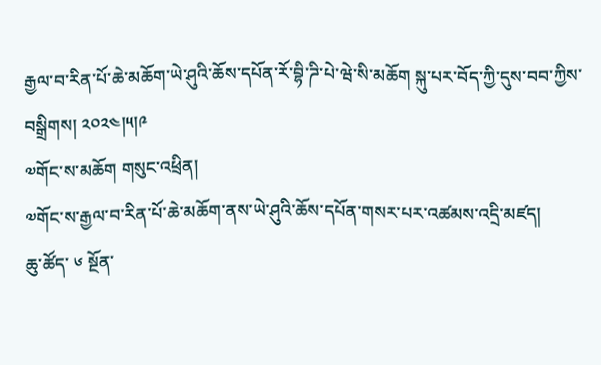རྒྱལ་བ་རིན་པོ་ཆེ་མཆོག་ཡེ་ཤུའི་ཆོས་དཔོན་རོ་བྷི་ཌི་པེ་ཝེ་སི་མཆོག སྐུ་པར་བོད་ཀྱི་དུས་བབ་ཀྱིས་བསྒྲིགས། ༢༠༢༤།༥།༩
༧གོང་ས་མཆོག གསུང་འཕྲིན།
༧གོང་ས་རྒྱལ་བ་རིན་པོ་ཆེ་མཆོག་ནས་ཡེ་ཤུའི་ཆོས་དཔོན་གསར་པར་འཚམས་འདྲི་མཛད།
ཆུ་ཚོད་ ༦ སྔོན་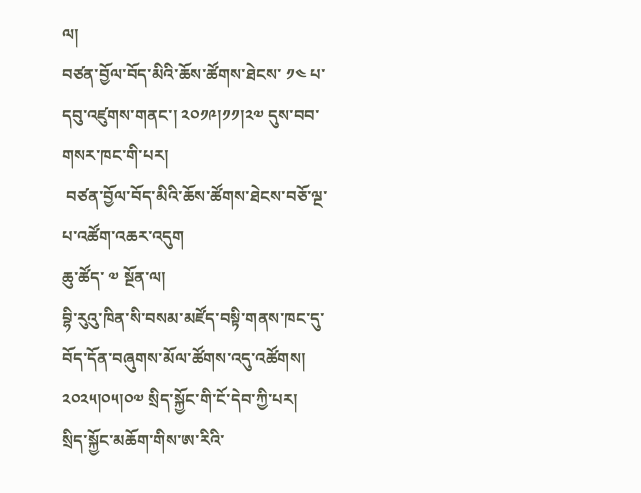ལ།
བཙན་བྱོལ་བོད་མིའི་ཆོས་ཚོགས་ཐེངས་ ༡༤ པ་དབུ་འཛུགས་གནང་། ༢༠༡༩།༡༡།༢༧ དུས་བབ་གསར་ཁང་གི་པར།
 བཙན་བྱོལ་བོད་མིའི་ཆོས་ཚོགས་ཐེངས་བཅོ་ལྔ་པ་འཚོག་འཆར་འདུག
ཆུ་ཚོད་ ༧ སྔོན་ལ།
བྷི་རུའུ་ཁིན་སི་བསམ་མཛོད་བསྟི་གནས་ཁང་དུ་བོད་དོན་བཞུགས་མོལ་ཚོགས་འདུ་འཚོགས། ༢༠༢༥།༠༥།༠༧ སྲིད་སྐྱོང་གི་ངོ་དེབ་ཀྱི་པར།
སྲིད་སྐྱོང་མཆོག་གིས་ཨ་རིའི་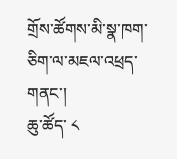གྲོས་ཚོགས་མི་སྣ་ཁག་ཅིག་ལ་མཇལ་འཕྲད་གནང་།
ཆུ་ཚོད་ ༨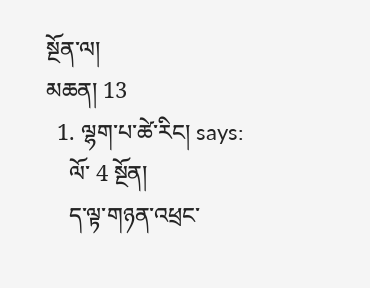སྔོན་ལ།
མཆན། 13
  1. ལྷག་པ་ཚེ་རིང། says:
    ལོ་ 4 སྔོན།
    ད་ལྟ་གཉན་འཕྲང་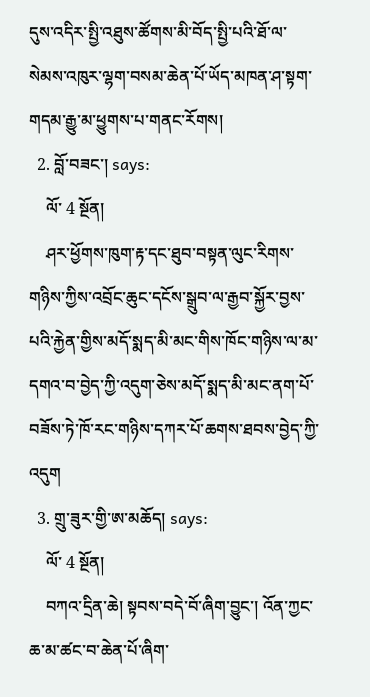དུས་འདིར་སྤྱི་འཐུས་ཚོགས་མི་བོད་སྤྱི་པའི་ཐོ་ལ་སེམས་འཁུར་ལྷག་བསམ་ཆེན་པོ་ཡོད་མཁན་ཤ་སྟག་གདམ་རྒྱུ་མ་ཕྱུགས་པ་གནང་རོགས།
  2. བློ་བཟང་། says:
    ལོ་ 4 སྔོན།
    ཤར་ཕྱོགས་ཁུག་རྟ་དང་ཐུབ་བསྟན་ལུང་རིགས་གཉིས་ཀྱིས་འབྲོང་ཆུང་དངོས་སྒྲུབ་ལ་རྒྱབ་སྐྱོར་བྱས་པའི་རྐྱེན་གྱིས་མདོ་སྨད་མི་མང་གིས་ཁོང་གཉིས་ལ་མ་དགའ་བ་བྱེད་ཀྱི་འདུག་ཅེས་མདོ་སྨད་མི་མང་ནག་པོ་བཟོས་ཏེ་ཁོ་རང་གཉིས་དཀར་པོ་ཆགས་ཐབས་བྱེད་ཀྱི་འདུག
  3. གྲུ་ཟུར་གྱི་ཨ་མཆོད། says:
    ལོ་ 4 སྔོན།
    བཀའ་དྲིན་ཆེ། སྟབས་བདེ་བོ་ཞིག་བྱུང་། འོན་ཀྱང་ཆ་མ་ཚང་བ་ཆེན་པོ་ཞིག་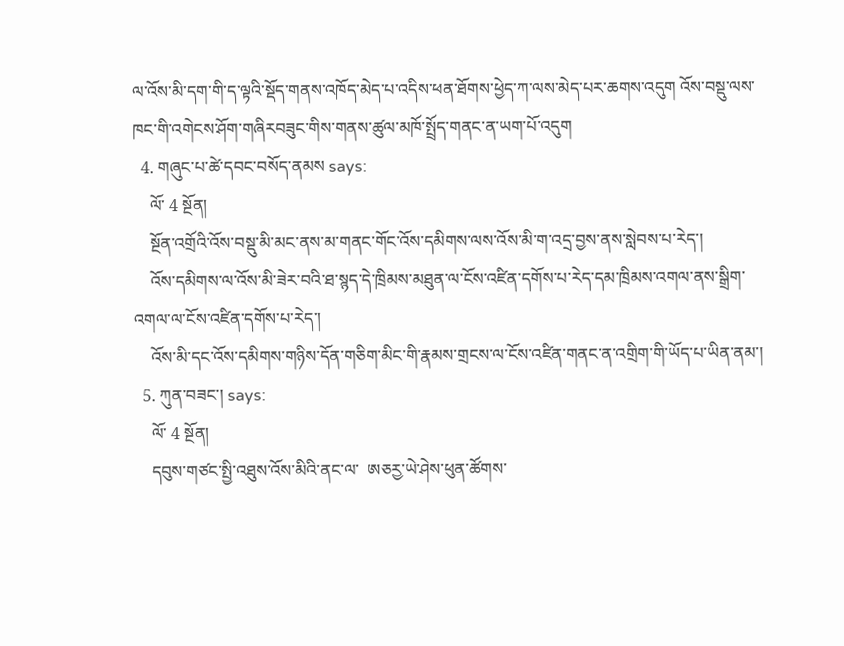ལ་འོས་མི་དག་གི་ད་ལྟའི་སྡོད་གནས་འཁོད་མེད་པ་འདིས་ཕན་ཐོགས་ཕྱེད་ཀ་ལས་མེད་པར་ཆགས་འདུག འོས་བསྡུ་ལས་ཁང་གི་འགེངས་ཤོག་གཞིརབཟུང་གིས་གནས་ཚུལ་མཁོ་སྤྲོད་གནང་ན་ཡག་པོ་འདུག
  4. གཞུང་པ་ཚེ་དབང་བསོད་ནམས says:
    ལོ་ 4 སྔོན།
    སྔོན་འགྲོའི་འོས་བསྡུ་མི་མང་ནས་མ་གནང་གོང་འོས་དམིགས་ལས་འོས་མི་ག་འདྲ་བྱས་ནས་སླེབས་པ་རེད་།
    འོས་དམིགས་ལ་འོས་མི་ཟེར་བའི་ཐ་སྙད་དེ་ཁྲིམས་མཐུན་ལ་ངོས་འཛིན་དགོས་པ་རེད་དམ་ཁྲིམས་འགལ་ནས་སྒྲིག་འགལ་ལ་ངོས་འཛིན་དགོས་པ་རེད་།
    འོས་མི་དང་འོས་དམིགས་གཉིས་དོན་གཅིག་མིང་གི་རྣམས་གྲངས་ལ་ངོས་འཛིན་གནང་ན་འགྲིག་གི་ཡོད་པ་ཡིན་ནམ་།
  5. ཀུན་བཟང་། says:
    ལོ་ 4 སྔོན།
    དབུས་གཙང་སྤྱི་འཐུས་འོས་མིའི་ནང་ལ་  ཨཅརྱ་ཡེ་ཤེས་ཕུན་ཚོགས་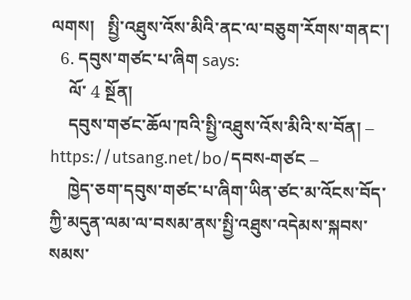ལགས།   སྤྱི་འཐུས་འོས་མིའི་ནང་ལ་བཅུག་རོགས་གནང་།
  6. དབུས་གཙང་པ་ཞིག says:
    ལོ་ 4 སྔོན།
    དབུས་གཙང་ཆོལ་ཁའི་སྤྱི་འཐུས་འོས་མིའི་ས་བོན། – https://utsang.net/bo/དབས-གཙང –
    ཁྱེད་ཅག་དབུས་གཙང་པ་ཞིག་ཡིན་ཙང་མ་འོངས་བོད་ཀྱི་མདུན་ལམ་ལ་བསམ་ནས་སྤྱི་འཐུས་འདེམས་སྐབས་སམས་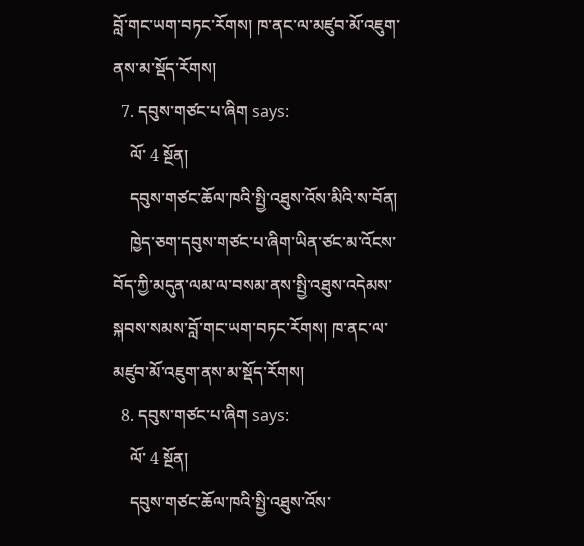བློ་གང་ཡག་བཏང་རོགས། ཁ་ནང་ལ་མཛུབ་མོ་འཇུག་ནས་མ་སྡོད་རོགས།
  7. དབུས་གཙང་པ་ཞིག says:
    ལོ་ 4 སྔོན།
    དབུས་གཙང་ཆོལ་ཁའི་སྤྱི་འཐུས་འོས་མིའི་ས་བོན།
    ཁྱེད་ཅག་དབུས་གཙང་པ་ཞིག་ཡིན་ཙང་མ་འོངས་བོད་ཀྱི་མདུན་ལམ་ལ་བསམ་ནས་སྤྱི་འཐུས་འདེམས་སྐབས་སམས་བློ་གང་ཡག་བཏང་རོགས། ཁ་ནང་ལ་མཛུབ་མོ་འཇུག་ནས་མ་སྡོད་རོགས།
  8. དབུས་གཙང་པ་ཞིག says:
    ལོ་ 4 སྔོན།
    དབུས་གཙང་ཆོལ་ཁའི་སྤྱི་འཐུས་འོས་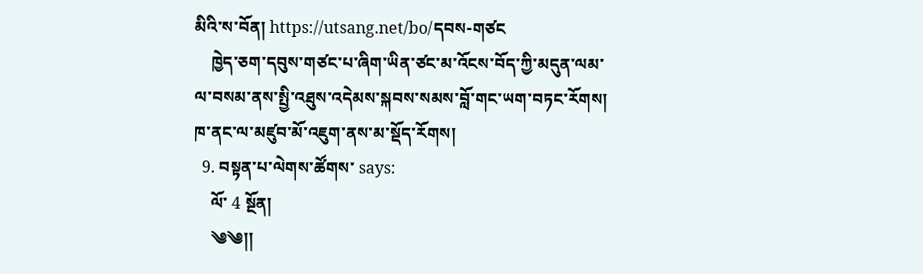མིའི་ས་བོན། https://utsang.net/bo/དབས-གཙང
    ཁྱེད་ཅག་དབུས་གཙང་པ་ཞིག་ཡིན་ཙང་མ་འོངས་བོད་ཀྱི་མདུན་ལམ་ལ་བསམ་ནས་སྤྱི་འཐུས་འདེམས་སྐབས་སམས་བློ་གང་ཡག་བཏང་རོགས། ཁ་ནང་ལ་མཛུབ་མོ་འཇུག་ནས་མ་སྡོད་རོགས།
  9. བསྟན་པ་ལེགས་ཚོགས་ says:
    ལོ་ 4 སྔོན།
    ༄༄།།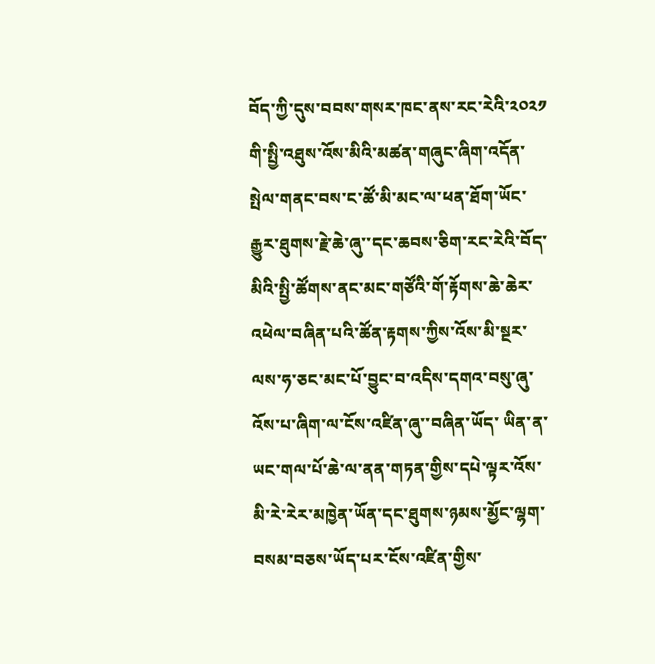བོད་ཀྱི་དུས་བབས་གསར་ཁང་ནས་རང་རེའི་༢༠༢༡ གི་སྤྱི་འཐུས་འོས་མིའི་མཚན་གཞུང་ཞིག་འདོན་སྤེལ་གནང་བས་ང་ཚོ་མི་མང་ལ་ཕན་ཐོག་ཡོང་རྒྱུར་ཐུགས་རྗེ་ཆེ་ཞུ་་དང་ཆབས་ཅིག་རང་རེའི་བོད་མིའི་སྤྱི་ཚོགས་ནང་མང་གཙོའི་གོ་རྟོགས་ཆེ་ཆེར་འཕེལ་བཞིན་པའི་ཚོན་རྟགས་ཀྱིས་འོས་མི་སྔར་ལས་ཧ་ཅང་མང་པོ་བྱུང་བ་འདིས་དགའ་བསུ་ཞུ་འོས་པ་ཞིག་ལ་ངོས་འཛིན་ཞུ་་བཞིན་ཡོད་ ཡིན་ན་ཡང་གལ་པོ་ཆེ་ལ་ནན་གཏན་གྱིས་དཔེ་ལྟར་འོས་མི་རེ་རེར་མཁྱེན་ཡོན་དང་ཐུགས་ཉམས་མྱོང་ལྷག་བསམ་བཅས་ཡོད་པར་ངོས་འཛིན་གྱིས་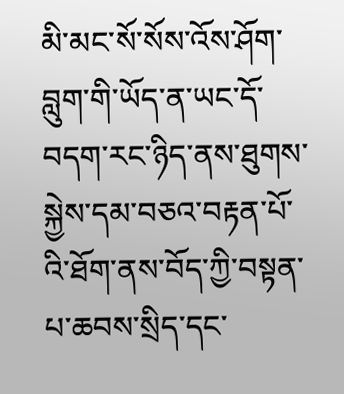མི་མང་སོ་སོས་འོས་ཤོག་བླུག་གི་ཡོད་ན་ཡང་དོ་བདག་རང་ཉིད་ནས་ཐུགས་སྐྱེས་དམ་བཅའ་བརྟན་པོ་འི་ཐོག་ནས་བོད་ཀྱི་བསྟན་པ་ཆབས་སྲིད་དང་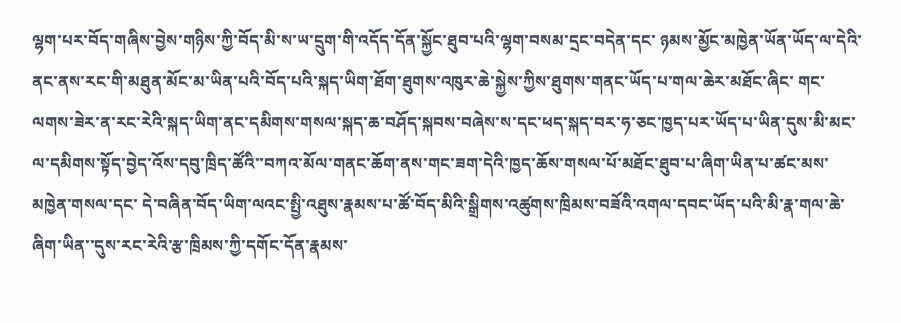ལྷག་པར་བོད་གཞིས་བྱེས་གཉིས་ཀྱི་བོད་མི་ས་ཡ་དྲུག་གི་འདོད་དོན་སྐྱོང་ཐུབ་པའི་ལྷག་བསམ་དྲང་བདེན་དང་ ཉམས་མྱོང་མཁྱེན་ཡོན་ཡོད་ལ་དེའི་ནང་ནས་རང་གི་མཐུན་མོང་མ་ཡིན་པའི་བོད་པའི་སྐད་ཡིག་ཐོག་ཐུགས་འཁུར་ཆེ་སྐྱེས་ཀྱིས་ཐུགས་གནང་ཡོད་པ་གལ་ཆེར་མཐོང་ཞིང་ གང་ལགས་ཟེར་ན་རང་རེའི་སྐད་ཡིག་ནང་དམིགས་གསལ་སྐད་ཆ་བཤོད་སྐབས་བཞེས་ས་དང་ཕད་སྐད་བར་ཧ་ཅང་ཁྱད་པར་ཡོད་པ་ཡིན་དུས་མི་མང་ལ་དམིགས་སྟོད་བྱེད་འོས་དབུ་ཁྲིད་ཚོའི་་བཀའ་མོལ་གནང་ཆོག་ནས་གང་ཟག་དེའི་ཁྱད་ཆོས་གསལ་པོ་མཐོང་ཐུབ་པ་ཞིག་ཡིན་པ་ཚང་མས་མཁྱེན་གསལ་དང་ དེ་བཞིན་བོད་ཡིག་ལའང་སྤྱི་འཐུས་རྣམས་པ་ཚོ་བོད་མིའི་སྒྲིགས་འཚུགས་ཁྲིམས་བཟོའི་འགལ་དབང་ཡོད་པའི་མི་རྣ་གལ་ཆེ་ཞིག་ཡིན་་དུས་རང་རེའི་རྩ་ཁྲིམས་ཀྱི་དགོང་དོན་རྣམས་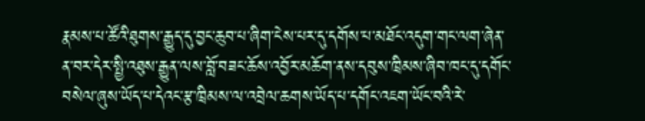རྣམས་པ་ཚོའི་ཐུགས་རྒྱུད་དུ་བྱང་ཆུབ་པ་ཞིག་ངེས་པར་དུ་དགོས་པ་མཐོང་འདུག་གང་ལག་ཞེན་ན་བར་དེར་སྤྱི་འཐུས་རྒྱུན་ལས་བློ་བཟང་ཆོས་འབྱོར་མཆོག་ནས་དབུས་ཁྲིམས་ཞིབ་ཁང་དུ་དགོང་བསེལ་ཞུས་ཡོད་པ་དེའང་རྩ་ཁྲིམས་ལ་འབྲེལ་ཆགས་ཡོད་པ་དགོང་འཇག་ཡོང་བའི་རེ་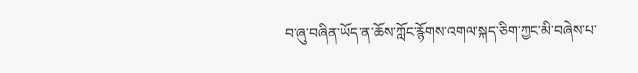བ་ཞུ་བཞིན་ཡོད་ན་ཆོས་ཀློང་རྙོགས་འགལ་སྐད་ཅིག་ཀྱང་མི་བཞེས་པ་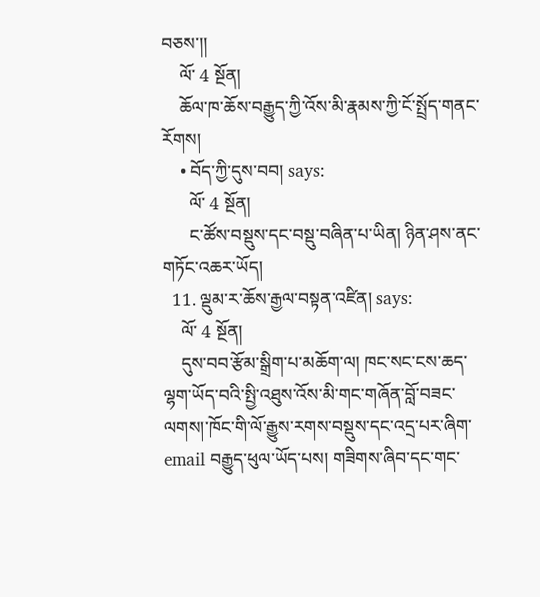བཅས་།།
    ལོ་ 4 སྔོན།
    ཆོལ་ཁ་ཆོས་བརྒྱུད་ཀྱི་འོས་མི་རྣམས་ཀྱི་ངོ་སྤྲོད་གནང་རོགས།
    • བོད་ཀྱི་དུས་བབ། says:
      ལོ་ 4 སྔོན།
      ང་ཚོས་བསྡུས་དང་བསྡུ་བཞིན་པ་ཡིན། ཉིན་ཤས་ནང་གཏོང་འཆར་ཡོད།
  11. ལྡུམ་ར་ཆོས་རྒྱལ་བསྟན་འཛིན། says:
    ལོ་ 4 སྔོན།
    དུས་བབ་རྩོམ་སྒྲིག་པ་མཆོག་ལ། ཁང་སང་ངས་ཆད་ལྷག་ཡོད་བའི་སྤྱི་འཐུས་འོས་མི་གང་གཞོན་བློ་བཟང་ལགས།་ཁོང་གི་ལོ་རྒྱུས་རགས་བསྡུས་དང་འདྲ་པར་ཞིག་ email བརྒྱུད་ཕུལ་ཡོད་པས། གཟིགས་ཞིབ་དང་གང་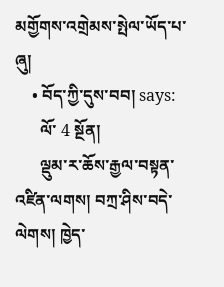མགྱོགས་འགྲེམས་སྤེལ་ཡོད་པ་ཞུ།
    • བོད་ཀྱི་དུས་བབ། says:
      ལོ་ 4 སྔོན།
      ལྡུམ་ར་ཆོས་རྒྱལ་བསྟན་འཛིན་ལགས། བཀྲ་ཤིས་བདེ་ལེགས། ཁྱེད་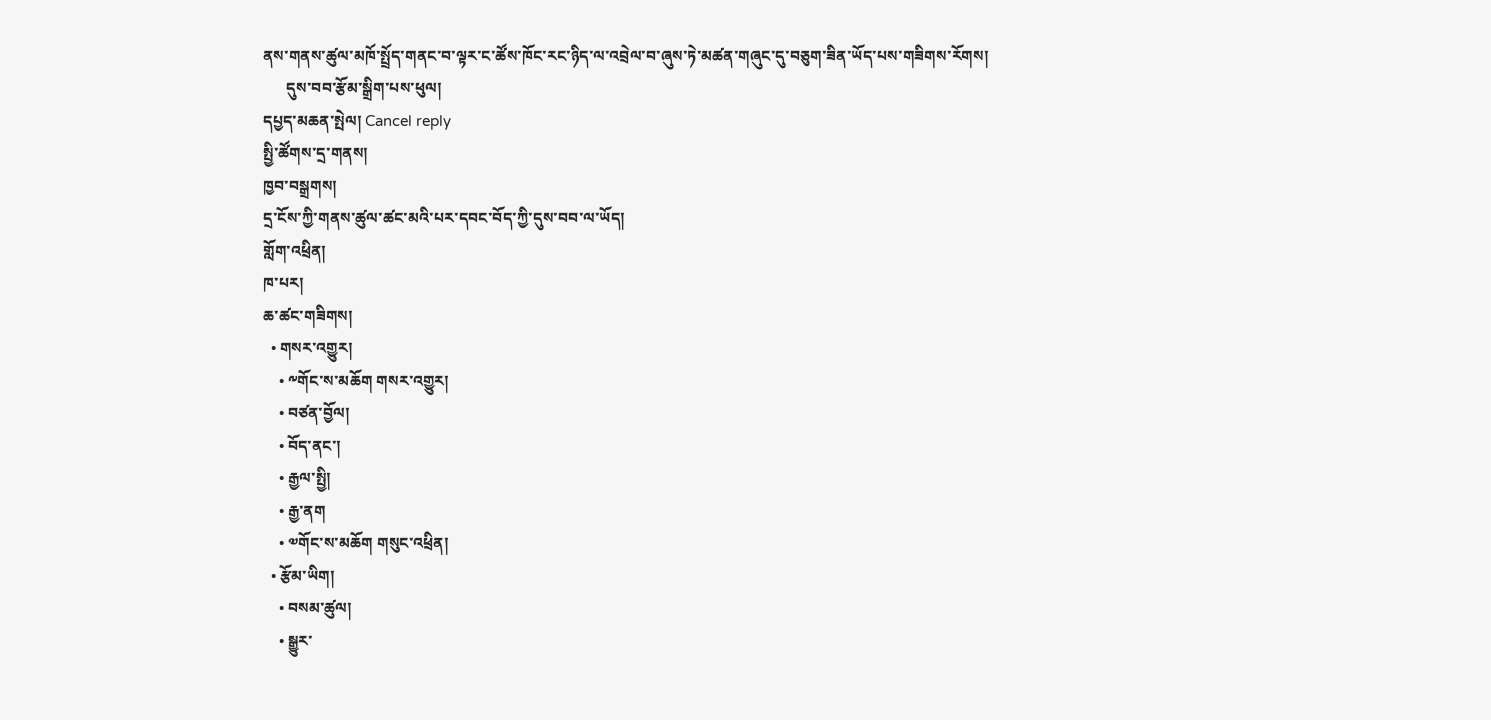ནས་གནས་ཚུལ་མཁོ་སྤྲོད་གནང་བ་ལྟར་ང་ཚོས་ཁོང་རང་ཉིད་ལ་འབྲེལ་བ་ཞུས་ཏེ་མཚན་གཞུང་དུ་བཅུག་ཟིན་ཡོད་པས་གཟིགས་རོགས།
      དུས་བབ་རྩོམ་སྒྲིག་པས་ཕུལ།
དཔྱད་མཆན་སྤེལ། Cancel reply
སྤྱི་ཚོགས་དྲ་གནས།
ཁྱབ་བསྒྲགས།
དྲ་ངོས་ཀྱི་གནས་ཚུལ་ཚང་མའི་པར་དབང་བོད་ཀྱི་དུས་བབ་ལ་ཡོད།
གློག་འཕྲིན།
ཁ་པར།
ཆ་ཚང་གཟིགས།
  • གསར་འགྱུར།
    • ༸གོང་ས་མཆོག གསར་འགྱུར།
    • བཙན་བྱོལ།
    • བོད་ནང་།
    • རྒྱལ་སྤྱི།
    • རྒྱ་ནག
    • ༧གོང་ས་མཆོག གསུང་འཕྲིན།
  • རྩོམ་ཡིག།
    • བསམ་ཚུལ།
    • སྒྱུར་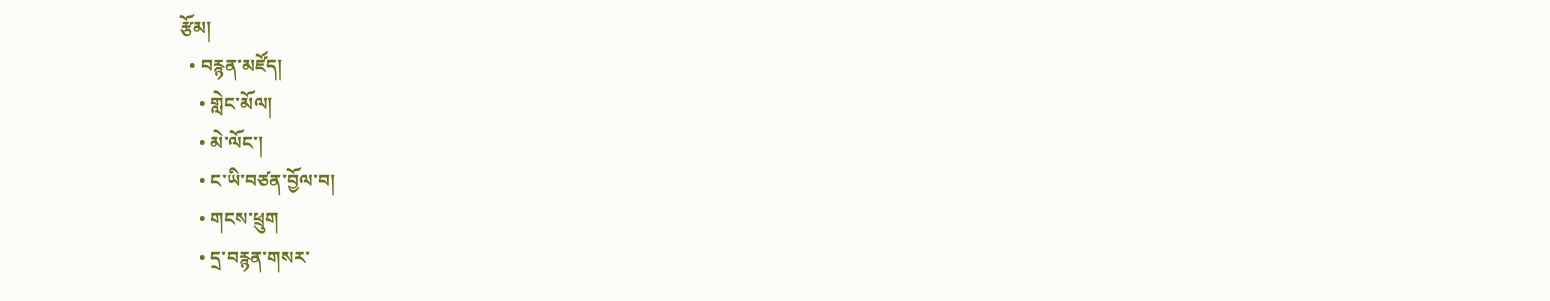རྩོམ།
  • བརྙན་མཛོད།
    • གླེང་མོལ།
    • མེ་ལོང་།
    • ང་ཡི་བཙན་བྱོལ་བ།
    • གངས་ཕྲུག
    • དྲ་བརྙན་གསར་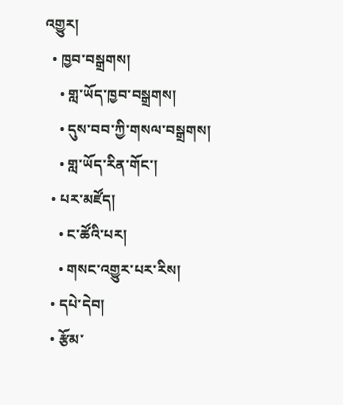འགྱུར།
  • ཁྱབ་བསྒྲགས།
    • གླ་ཡོད་ཁྱབ་བསྒྲགས།
    • དུས་བབ་ཀྱི་གསལ་བསྒྲགས།
    • གླ་ཡོད་རིན་གོང་།
  • པར་མཛོད།
    • ང་ཚོའི་པར།
    • གསང་འགྱུར་པར་རིས།
  • དཔེ་དེབ།
  • རྩོམ་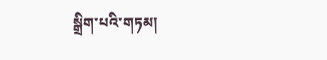སྒྲིག་པའི་གཏམ།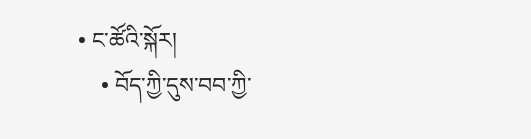• ང་ཚོའི་སྐོར།
    • བོད་ཀྱི་དུས་བབ་ཀྱི་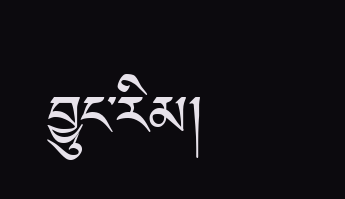བྱུང་རིམ།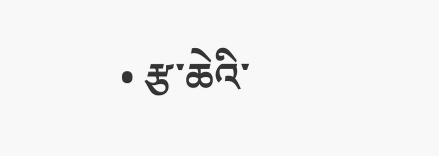• རྩ་ཆེའི་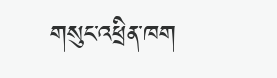གསུང་འཕྲིན་ཁག